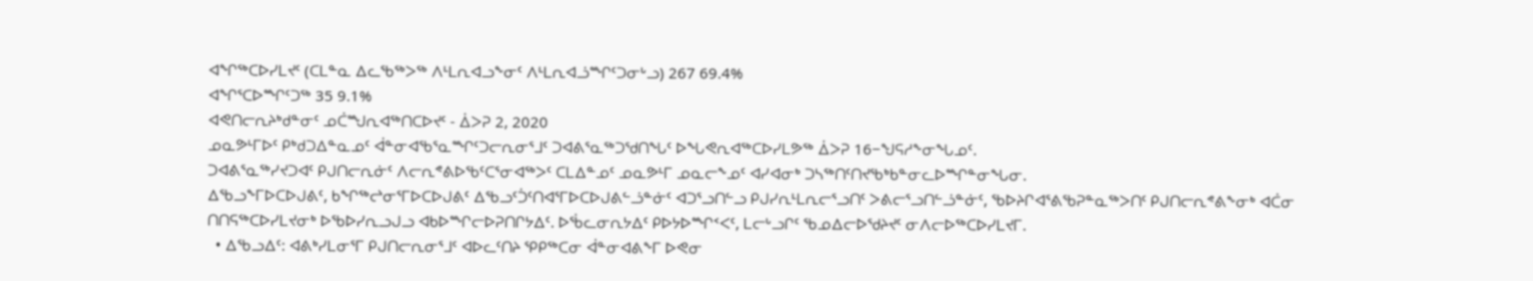ᐊᖏᖅᑕᐅᓯᒪᔪᑦ (ᑕᒪᓐᓇ ᐃᓚᖃᖅᐳᖅ ᐱᒻᒪᕆᐊᓗᖕᓂᑦ ᐱᒻᒪᕆᐊᓘᙱᑦᑐᓂᒡᓗ) 267 69.4%
ᐊᖏᕐᑕᐅᙱᑦᑐᖅ 35 9.1%
ᐊᕙᑎᓕᕆᔨᒃᑯᓐᓂᑦ ᓄᑖᙳᕆᐊᖅᑎᑕᐅᔪᑦ - ᐄᐳᕈ 2, 2020
ᓄᓇᕗᒻᒥᐅᑦ ᑭᒃᑯᑐᐃᓐᓇᓄᑦ ᐋᓐᓂᐊᖃᕐᓇᙱᑦᑐᓕᕆᓂᕐᒧᑦ ᑐᐊᕕᕐᓇᖅᑐᖁᑎᖓᑦ ᐅᖓᕙᕆᐊᖅᑕᐅᓯᒪᕗᖅ ᐄᐳᕈ 16−ᖑᕋᓱᖕᓂᖓᓄᑦ.
ᑐᐊᕕᕐᓇᖅᓯᔪᑐᐊᑦ ᑭᒍᑎᓕᕆᓃᑦ ᐱᓕᕆᕝᕕᐅᖃᑦᑕᕐᓂᐊᖅᐳᑦ ᑕᒪᐃᓐᓄᑦ ᓄᓇᕗᒻᒥ ᓄᓇᓕᖕᓄᑦ ᐊᓯᐊᓂᒃ ᑐᓴᖅᑎᑦᑎᔪᖃᒃᑲᓐᓂᓚᐅᙱᓐᓂᖓᓂ.
ᐃᖃᓗᖕᒥᐅᑕᐅᒍᕕᑦ, ᑲᖏᖅᖠᓂᕐᒥᐅᑕᐅᒍᕕᑦ ᐃᖃᓗᑦᑑᑦᑎᐊᕐᒥᐅᑕᐅᒍᕕᓪᓘᓐᓃᑦ ᐊᑐᕐᓗᑎᓪᓗ ᑭᒍᓯᕆᒻᒪᕆᓕᕐᓗᑎᑦ ᐳᕕᓕᕐᓗᑎᓪᓘᓐᓃᑦ, ᖃᐅᔨᒋᐊᕐᕕᖃᕈᓐᓇᖅᐳᑎᑦ ᑭᒍᑎᓕᕆᕝᕕᖕᓂᒃ ᐊᑖᓂ ᑎᑎᕋᖅᑕᐅᓯᒪᔪᓂᒃ ᐅᖃᐅᓯᕆᓗᒍᓗ ᐊᑲᐅᙱᓕᐅᕈᑎᒋᔭᐃᑦ. ᐅᖄᓚᓂᕆᔭᐃᑦ ᑭᐅᔭᐅᙱᑉᐸᑦ, ᒪᓕᒡᓗᒋᑦ ᖃᓄᐃᓕᐅᖁᔨᔪᑦ ᓂᐱᓕᐅᖅᑕᐅᓯᒪᔪᒥ.
  • ᐃᖃᓗᐃᑦ: ᐊᕕᒃᓯᒪᓂᕐᒥ ᑭᒍᑎᓕᕆᓂᕐᒧᑦ ᐊᐅᓚᑦᑎᔨ ᕿᑭᖅᑕᓂ ᐋᓐᓂᐊᕕᖕᒥ ᐅᕙᓂ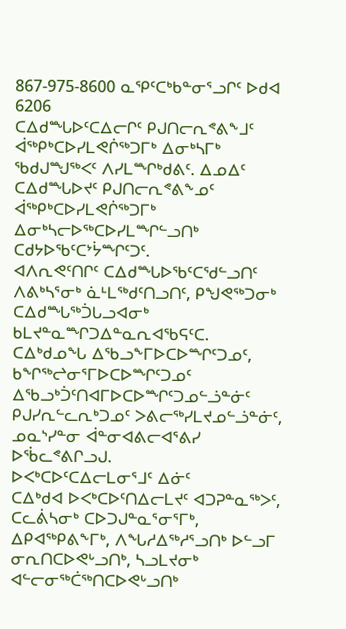867-975-8600 ᓇᕿᑦᑕᒃᑲᓐᓂᕐᓗᒋᑦ ᐅᑯᐊ 6206
ᑕᐃᑯᙵᐅᑦᑕᐃᓕᒋᑦ ᑭᒍᑎᓕᕆᕝᕕᖕᒧᑦ ᐋᖅᑭᒃᑕᐅᓯᒪᕙᒌᖅᑐᒥᒃ ᐃᓂᒃᓴᒥᒃ ᖃᑯᒍᙳᖅᐸᑦ ᐱᓯᒪᙱᒃᑯᕕᑦ. ᐃᓄᐃᑦ ᑕᐃᑯᙵᐅᔪᑦ ᑭᒍᑎᓕᕆᕝᕕᖕᓄᑦ ᐋᖅᑭᒃᑕᐅᓯᒪᕙᒌᖅᑐᒥᒃ ᐃᓂᒃᓴᓕᐅᖅᑕᐅᓯᒪᙱᓪᓗᑎᒃ ᑕᑯᔭᐅᖃᑦᑕᔾᔮᙱᑦᑐᑦ.
ᐊᐱᕆᕙᑦᑎᒋᑦ ᑕᐃᑯᙵᐅᖃᑦᑕᖁᓪᓗᑎᑦ ᐱᕕᒃᓴᕐᓂᒃ ᓈᒻᒪᖅᑯᑦᑎᓗᑎᑦ, ᑭᖑᕙᖅᑐᓂᒃ ᑕᐃᑯᙵᖅᑑᒐᓗᐊᓂᒃ ᑲᒪᔪᓐᓇᙱᑐᐃᓐᓇᕆᐊᖃᕋᑦᑕ.
ᑕᐃᒃᑯᓄᖓ ᐃᖃᓗᖕᒥᐅᑕᐅᙱᑦᑐᓄᑦ, ᑲᖏᖅᖠᓂᕐᒥᐅᑕᐅᙱᑦᑐᓄᑦ ᐃᖃᓗᒃᑑᑦᑎᐊᒥᐅᑕᐅᙱᑦᑐᓄᓪᓘᓐᓃᑦ ᑭᒍᓯᕆᓪᓚᕆᒃᑐᓄᑦ ᐳᕕᓕᖅᓯᒪᔪᓄᓪᓘᓐᓃᑦ, ᓄᓇᔅᓯᓐᓂ ᐋᓐᓂᐊᕕᓕᐊᕐᕕᓯ ᐅᖄᓚᕝᕕᒋᓗᒍ.
ᐅᐸᒃᑕᐅᑦᑕᐃᓕᒪᓂᕐᒧᑦ ᐃᓃᑦ
ᑕᐃᒃᑯᐊ ᐅᐸᒃᑕᐅᑦᑎᐃᓕᒪᔪᑦ ᐊᑐᕈᓐᓇᖅᐳᑦ, ᑕᓚᕖᓴᓂᒃ ᑕᐅᑐᒍᓐᓇᕐᓂᕐᒥᒃ, ᐃᑭᐊᖅᑭᕕᖕᒥᒃ, ᐱᖓᓱᐃᖅᓱᕐᓗᑎᒃ ᐅᓪᓗᒥ ᓂᕆᑎᑕᐅᕙᒡᓗᑎᒃ, ᓴᓗᒪᔪᓂᒃ ᐊᓪᓕᓂᖅᑖᖅᑎᑕᐅᕙᒡᓗᑎᒃ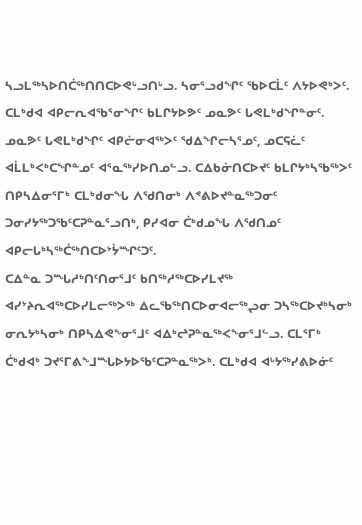ᓴᓗᒪᖅᓴᐅᑎᑖᖅᑎᑎᑕᐅᕙᒡᓗᑎᒡᓗ. ᓴᓂᕐᓗᑯᖏᑦ ᖃᐅᑕᒫᑦ ᐱᔭᐅᕙᒃᐳᑦ. ᑕᒪᒃᑯᐊ ᐊᑭᓕᕆᐊᖃᕐᓂᖏᑦ ᑲᒪᒋᔭᐅᕗᑦ ᓄᓇᕗᑦ ᒐᕙᒪᒃᑯᖏᓐᓂᑦ.
ᓄᓇᕗᑦ ᒐᕙᒪᒃᑯᖏᑦ ᐊᑭᓖᓂᐊᖅᐳᑦ ᖁᐃᖏᓕᓴᕐᓄᑦ, ᓄᑕᕋᓛᑦ ᐊᒫᒪᒃᐸᒃᑕᖏᓐᓄᑦ ᐊᕐᓇᖅᓯᐅᑎᓄᓪᓗ. ᑕᐃᑲᓃᑎᑕᐅᔪᑦ ᑲᒪᒋᔭᒃᓴᖃᖅᐳᑦ ᑎᑭᓴᐃᓂᕐᒥᒃ ᑕᒪᒃᑯᓂᖓ ᐱᖁᑎᓂᒃ ᐱᕝᕕᐅᔪᓐᓇᖅᑐᓂᑦ ᑐᓂᓯᔭᖅᑐᖃᑦᑕᕈᓐᓇᕐᓗᑎᒃ, ᑭᓯᐊᓂ ᑖᒃᑯᓄᖓ ᐱᖁᑎᓄᑦ ᐊᑭᓕᒐᒃᓴᖅᑖᖅᑎᑕᐅᔾᔮᙱᑦᑐᑦ.
ᑕᐃᓐᓇ ᑐᙵᓱᒃᑎᑦᑎᓂᕐᒧᑦ ᑲᑎᖅᓱᖅᑕᐅᓯᒪᔪᖅ ᐊᓯᔾᔨᕆᐊᖅᑕᐅᓯᒪᓕᖅᐳᖅ ᐃᓚᖃᖅᑎᑕᐅᓂᐊᓕᖅᖢᓂ ᑐᓴᖅᑕᐅᔪᒃᓴᓂᒃ ᓂᕆᔭᒃᓴᓂᒃ ᑎᑭᓴᐃᕙᖕᓂᕐᒧᑦ ᐊᐃᒃᖠᕈᓐᓇᖅᐸᖕᓂᕐᒧᓪᓗ. ᑕᒪᕐᒥᒃ ᑖᒃᑯᐊᒃ ᑐᔪᕐᒥᕕᖕᒧᙵᐅᔭᐅᖃᑦᑕᕈᓐᓇᖅᐳᒃ. ᑕᒪᒃᑯᐊ ᐊᒡᔭᖅᓯᕕᐅᓃᑦ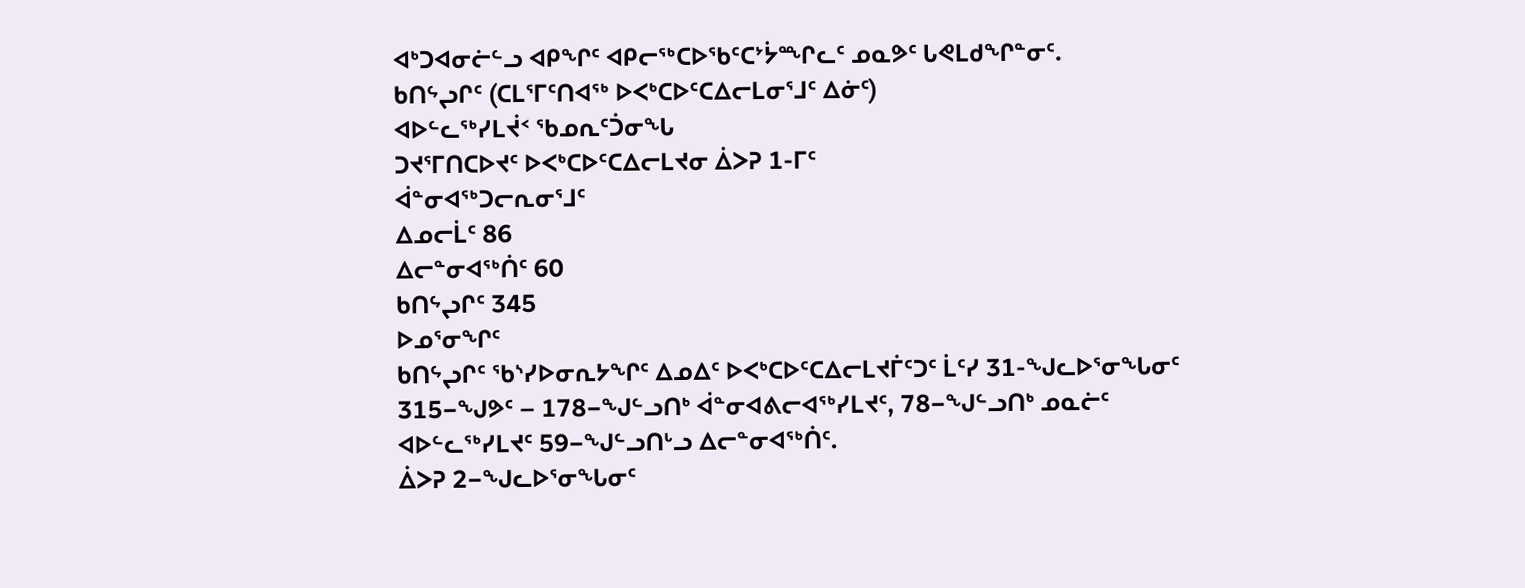ᐊᒃᑐᐊᓂᓖᓪᓗ ᐊᑭᖏᑦ ᐊᑭᓕᖅᑕᐅᖃᑦᑕᔾᔮᙱᓚᑦ ᓄᓇᕗᑦ ᒐᕙᒪᑯᖏᓐᓂᑦ.
ᑲᑎᖦᖢᒋᑦ (ᑕᒪᕐᒥᑦᑎᐊᖅ ᐅᐸᒃᑕᐅᑦᑕᐃᓕᒪᓂᕐᒧᑦ ᐃᓃᑦ)
ᐊᐅᓪᓚᖅᓯᒪᔫᑉ ᖃᓄᕆᑦᑑᓂᖓ
ᑐᔪᕐᒥᑎᑕᐅᔪᑦ ᐅᐸᒃᑕᐅᑦᑕᐃᓕᒪᔪᓂ ᐄᐳᕈ 1-ᒥᑦ
ᐋᓐᓂᐊᖅᑐᓕᕆᓂᕐᒧᑦ
ᐃᓄᓕᒫᑦ 86
ᐃᓕᓐᓂᐊᖅᑏᑦ 60
ᑲᑎᖦᖢᒋᑦ 345
ᐅᓄᕐᓂᖏᑦ
ᑲᑎᖦᖢᒋᑦ ᖃᔅᓯᐅᓂᕆᔭᖏᑦ ᐃᓄᐃᑦ ᐅᐸᒃᑕᐅᑦᑕᐃᓕᒪᔪᒦᑦᑐᑦ ᒫᑦᓯ 31-ᖑᓚᐅᕐᓂᖓᓂᑦ 315−ᖑᕗᑦ – 178−ᖑᓪᓗᑎᒃ ᐋᓐᓂᐊᕕᓕᐊᖅᓯᒪᔪᑦ, 78−ᖑᓪᓗᑎᒃ ᓄᓇᓖᑦ ᐊᐅᓪᓚᖅᓯᒪᔪᑦ 59−ᖑᓪᓗᑎᒡᓗ ᐃᓕᓐᓂᐊᖅᑏᑦ.
ᐄᐳᕈ 2−ᖑᓚᐅᕐᓂᖓᓂᑦ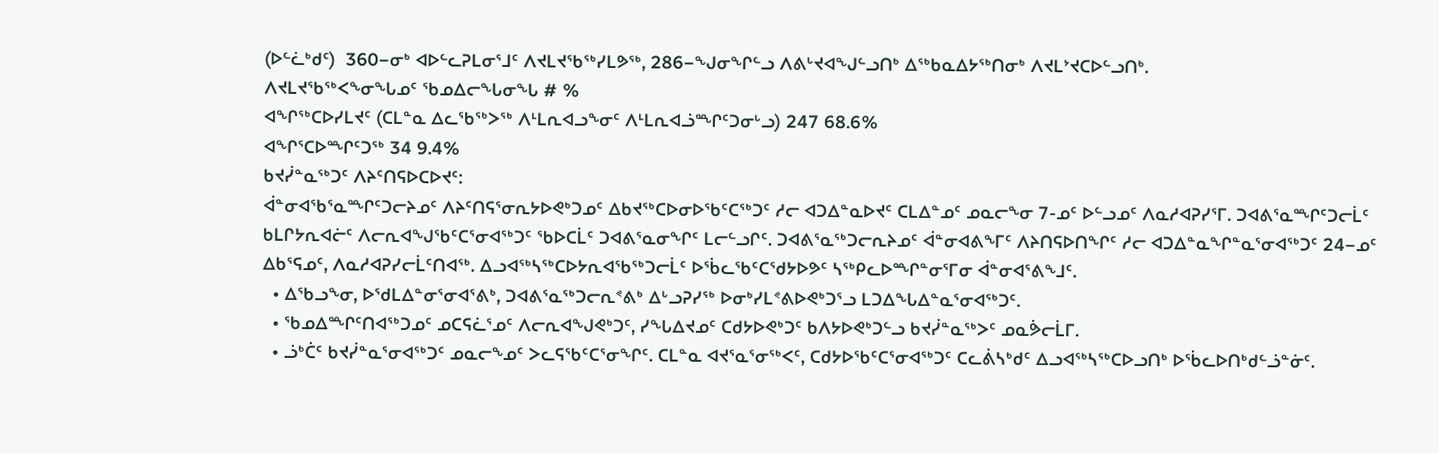(ᐅᓪᓛᒃᑯᑦ)  360−ᓂᒃ ᐊᐅᓪᓚᕈᒪᓂᕐᒧᑦ ᐱᔪᒪᔪᖃᖅᓯᒪᕗᖅ, 286−ᖑᓂᖏᓪᓗ ᐱᕕᒡᔪᐊᖑᓪᓗᑎᒃ ᐃᖅᑲᓇᐃᔭᖅᑎᓂᒃ ᐱᔪᒪᔾᔪᑕᐅᓪᓗᑎᒃ.
ᐱᔪᒪᔪᖃᖅᐸᖕᓂᖓᓄᑦ ᖃᓄᐃᓕᖓᓂᖓ # %
ᐊᖏᖅᑕᐅᓯᒪᔪᑦ (ᑕᒪᓐᓇ ᐃᓚᖃᖅᐳᖅ ᐱᒻᒪᕆᐊᓗᖕᓂᑦ ᐱᒻᒪᕆᐊᓘᙱᑦᑐᓂᒡᓗ) 247 68.6%
ᐊᖏᕐᑕᐅᙱᑦᑐᖅ 34 9.4%
ᑲᔪᓰᓐᓇᖅᑐᑦ ᐱᔨᑦᑎᕋᐅᑕᐅᔪᑦ:
ᐋᓐᓂᐊᖃᕐᓇᙱᑦᑐᓕᔨᓄᑦ ᐱᔨᑦᑎᕋᕐᓂᕆᔭᐅᕙᒃᑐᓄᑦ ᐃᑲᔪᖅᑕᐅᓂᐅᖃᑦᑕᖅᑐᑦ ᓱᓕ ᐊᑐᐃᓐᓇᐅᔪᑦ ᑕᒪᐃᓐᓄᑦ ᓄᓇᓕᖕᓂ 7-ᓄᑦ ᐅᓪᓗᓄᑦ ᐱᓇᓱᐊᕈᓯᕐᒥ. ᑐᐊᕕᕐᓇᙱᑦᑐᓕᒫᑦ ᑲᒪᒋᔭᕆᐊᓖᑦ ᐱᓕᕆᐊᖑᖃᑦᑕᕐᓂᐊᖅᑐᑦ ᖃᐅᑕᒫᑦ ᑐᐊᕕᕐᓇᓂᖏᑦ ᒪᓕᓪᓗᒋᑦ. ᑐᐊᕕᕐᓇᖅᑐᓕᕆᔨᓄᑦ ᐋᓐᓂᐊᕕᖕᒥᑦ ᐱᔨᑎᕋᐅᑎᖏᑦ ᓱᓕ ᐊᑐᐃᓐᓇᖏᓐᓇᕐᓂᐊᖅᑐᑦ 24−ᓄᑦ ᐃᑲᕐᕋᓄᑦ, ᐱᓇᓱᐊᕈᓯᓕᒫᑦᑎᐊᖅ. ᐃᓗᐊᖅᓴᖅᑕᐅᔭᕆᐊᖃᖅᑐᓕᒫᑦ ᐅᖄᓚᖃᑦᑕᖁᔭᐅᕗᑦ ᓴᖅᑭᓚᐅᙱᓐᓂᕐᒥᓂ ᐋᓐᓂᐊᕐᕕᖕᒧᑦ.
  • ᐃᖃᓗᖕᓂ, ᐅᖁᒪᐃᓐᓂᕐᓂᐊᕐᕕᒃ, ᑐᐊᕕᕐᓇᖅᑐᓕᕆᕝᕕᒃ ᐃᒡᓗᕈᓯᖅ ᐅᓂᒃᓯᒪᕝᕕᐅᕙᒃᑐᕐᓗ ᒪᑐᐃᖓᐃᓐᓇᕐᓂᐊᖅᑐᑦ.
  • ᖃᓄᐃᙱᑦᑎᐊᖅᑐᓄᑦ ᓄᑕᕋᓛᕐᓄᑦ ᐱᓕᕆᐊᖑᕙᒃᑐᑦ, ᓯᖓᐃᔪᓄᑦ ᑕᑯᔭᐅᕙᒃᑐᑦ ᑲᐱᔭᐅᕙᒃᑐᓪᓗ ᑲᔪᓰᓐᓇᖅᐳᑦ ᓄᓇᕘᓕᒫᒥ.
  • ᓘᒃᑖᑦ ᑲᔪᓰᓐᓇᕐᓂᐊᖅᑐᑦ ᓄᓇᓕᖕᓄᑦ ᐳᓚᕋᖃᑦᑕᕐᓂᖏᑦ. ᑕᒪᓐᓇ ᐊᔪᕐᓇᕐᓂᖅᐸᑦ, ᑕᑯᔭᐅᖃᑦᑕᕐᓂᐊᖅᑐᑦ ᑕᓚᕖᓴᒃᑯᑦ ᐃᓗᐊᖅᓴᖅᑕᐅᓗᑎᒃ ᐅᖄᓚᐅᑎᒃᑯᓪᓘᓐᓃᑦ.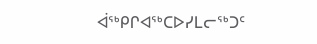ᐋᖅᑭᒋᐊᖅᑕᐅᓯᒪᓕᖅᑐᑦ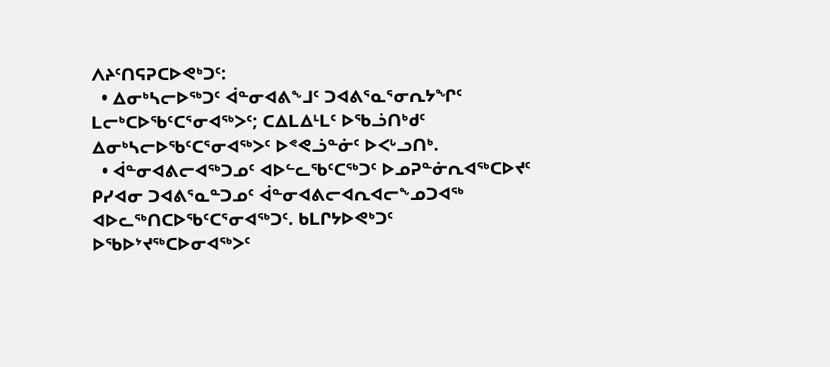ᐱᔨᑦᑎᕋᕈᑕᐅᕙᒃᑐᑦ:
  • ᐃᓂᒃᓴᓕᐅᖅᑐᑦ ᐋᓐᓂᐊᕕᖕᒧᑦ ᑐᐊᕕᕐᓇᕐᓂᕆᔭᖏᑦ ᒪᓕᒃᑕᐅᖃᑦᑕᕐᓂᐊᖅᐳᑦ; ᑕᐃᒪᐃᒻᒪᑦ ᐅᖃᓘᑎᒃᑯᑦ ᐃᓂᒃᓴᓕᐅᖃᑦᑕᕐᓂᐊᖅᐳᑦ ᐅᕝᕙᓘᓐᓃᑦ ᐅᐸᒡᓗᑎᒃ.
  • ᐋᓐᓂᐊᕕᓕᐊᖅᑐᓄᑦ ᐊᐅᓪᓚᖃᑦᑕᖅᑐᑦ ᐅᓄᕈᓐᓃᕆᐊᖅᑕᐅᔪᑦ ᑭᓯᐊᓂ ᑐᐊᕕᕐᓇᓐᑐᓄᑦ ᐋᓐᓂᐊᕕᓕᐊᕆᐊᓕᖕᓄᑐᐊᖅ ᐊᐅᓚᖅᑎᑕᐅᖃᑦᑕᕐᓂᐊᖅᑐᑦ. ᑲᒪᒋᔭᐅᕙᒃᑐᑦ ᐅᖃᐅᔾᔪᖅᑕᐅᓂᐊᖅᐳᑦ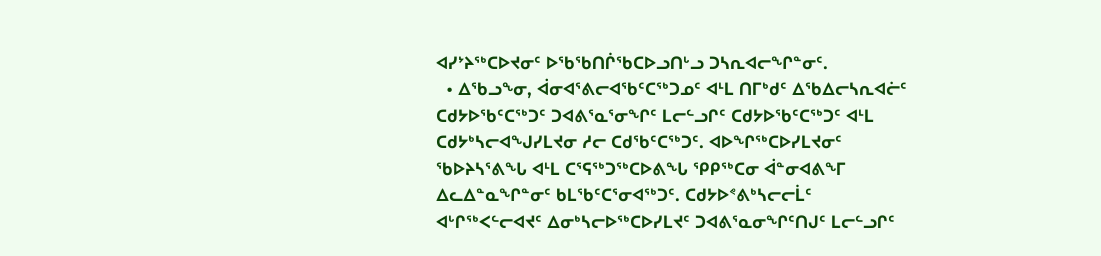ᐊᓯᔾᔨᖅᑕᐅᔪᓂᑦ ᐅᖃᖃᑎᒌᖃᑕᐅᓗᑎᒡᓗ ᑐᓴᕆᐊᓕᖏᓐᓂᑦ.
  • ᐃᖃᓗᖕᓂ, ᐋᓂᐊᕐᕕᓕᐊᖃᑦᑕᖅᑐᓄᑦ ᐊᒻᒪ ᑎᒥᒃᑯᑦ ᐃᖃᐃᓕᓴᕆᐊᓖᑦ ᑕᑯᔭᐅᖃᑦᑕᖅᑐᑦ ᑐᐊᕕᕐᓇᕐᓂᖏᑦ ᒪᓕᓪᓗᒋᑦ ᑕᑯᔭᐅᖃᑦᑕᖅᑐᑦ ᐊᒻᒪ ᑕᑯᔭᒃᓴᓕᐊᖑᓯᒪᔪᓂ ᓱᓕ ᑕᑯᖃᑦᑕᖅᑐᑦ. ᐊᐅᖏᖅᑕᐅᓯᒪᔪᓂᑦ ᖃᐅᔨᓴᕐᕕᖓ ᐊᒻᒪ ᑕᕐᕋᖅᑐᖅᑕᐅᕕᖓ ᕿᑭᖅᑕᓂ ᐋᓐᓂᐊᕕᖕᒥ ᐃᓚᐃᓐᓇᖏᓐᓂᑦ ᑲᒪᖃᑦᑕᕐᓂᐊᖅᑐᑦ. ᑕᑯᔭᐅᕝᕕᒃᓴᓕᓕᒫᑦ ᐊᒡᒋᖅᐸᓪᓕᐊᔪᑦ ᐃᓂᒃᓴᓕᐅᖅᑕᐅᓯᒪᔪᑦ ᑐᐊᕕᕐᓇᓂᖏᑦᑎᒍᑦ ᒪᓕᓪᓗᒋᑦ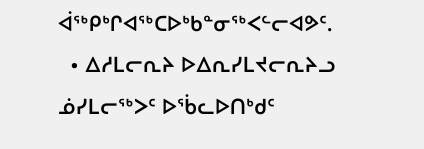ᐋᖅᑭᒃᒋᐊᖅᑕᐅᒃᑲᓐᓂᖅᐸᓪᓕᐊᕗᑦ.
  • ᐃᓱᒪᓕᕆᔨ ᐅᐃᕆᓯᒪᔪᓕᕆᔨᓗ ᓅᓯᒪᓕᖅᐳᑦ ᐅᖄᓚᐅᑎᒃᑯᑦ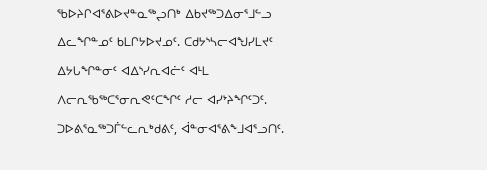ᖃᐅᔨᒋᐊᕐᕕᐅᔪᓐᓇᖅᖢᑎᒃ ᐃᑲᔪᖅᑐᐃᓂᕐᒧᓪᓗ ᐃᓚᖏᓐᓄᑦ ᑲᒪᒋᔭᐅᔪᓄᑦ. ᑕᑯᔭᔅᓴᓕᐊᖑᓯᒪᔪᑦ ᐃᔭᒐᖏᓐᓂᑦ ᐊᐃᔅᓯᕆᐊᓖᑦ ᐊᒻᒪ ᐱᓕᕆᖃᖅᑕᕐᓂᕆᕙᑦᑕᖏᑦ ᓱᓕ ᐊᓯᔾᔨᖏᑦᑐᑦ. ᑐᐅᕕᕐᓇᖅᑐᒦᓪᓚᕆᒃᑯᕕᑦ, ᐋᓐᓂᐊᕐᕕᖕᒧᐊᕐᓗᑎᑦ.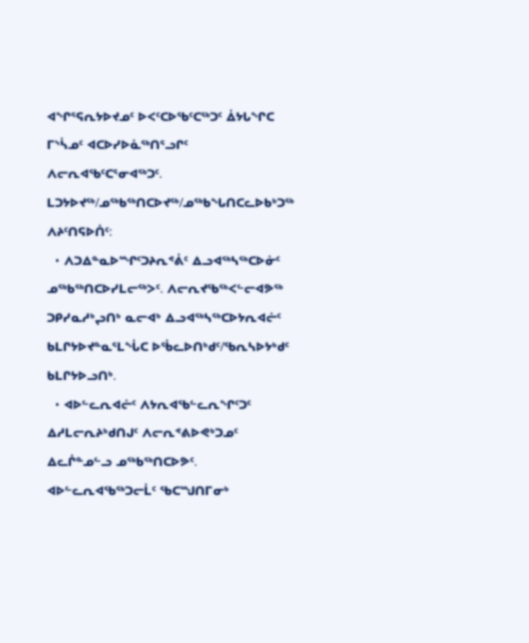ᐊᖏᕐᕋᕆᔭᐅᔪᓄᑦ ᐅᐸᑦᑕᐅᖃᑦᑕᖅᑐᑦ ᐄᔭᒐᖏᑕ ᒥᔅᓵᓄᑦ ᐊᑕᐅᓯᐅᓈᖅᑎᕐᓗᒋᑦ ᐱᓕᕆᐊᖃᑦᑕᕐᓂᐊᖅᑐᑦ.
ᒪᑐᔭᐅᔪᖅ/ᓄᖅᑲᖅᑎᑕᐅᔪᖅ/ᓄᖅᑲᖓᑎᑕᓚᐅᑲᒃᑐᖅ ᐱᔨᑦᑎᕋᐅᑏᑦ:
  • ᐱᑐᐃᓐᓇᐅᙱᑦᑐᔨᕆᕝᕖᑦ ᐃᓗᐊᖅᓴᖅᑕᐅᓃᑦ ᓄᖅᑲᖅᑎᑕᐅᓯᒪᓕᖅᐳᑦ. ᐱᓕᕆᔪᖃᖅᐸᓪᓕᐊᕗᖅ ᑐᑭᓯᓇᓱᒃᖢᑎᒃ ᓇᓕᐊᒃ ᐃᓗᐊᖅᓴᖅᑕᐅᔭᕆᐊᓖᑦ ᑲᒪᒋᔭᐅᔪᓐᓇᕐᒪᖔᑕ ᐅᖄᓚᐅᑎᒃᑯᑦ/ᖃᕆᓴᐅᔭᒃᑯᑦ ᑲᒪᒋᔭᐅᓗᑎᒃ.
  • ᐊᐅᓪᓚᕆᐊᓖᑦ ᐱᔭᕆᐊᖃᓪᓚᕆᖏᑦᑐᑦ ᐃᓱᒪᓕᕆᔨᒃᑯᑎᒍᑦ ᐱᓕᕆᕝᕕᐅᕙᒃᑐᓄᑦ ᐃᓚᒌᓐᓄᓪᓗ ᓄᖅᑲᖅᑎᑕᐅᕗᑦ. ᐊᐅᓪᓚᕆᐊᖃᖅᑐᓕᒫᑦ ᖃᑕᙳᑎᒥᓂᒃ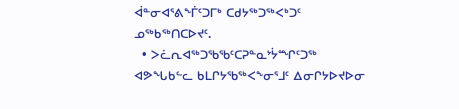ᐋᓐᓂᐊᕐᕕᖕᒦᑦᑐᒥᒃ ᑕᑯᔭᖅᑐᖅᐸᒃᑐᑦ ᓄᖅᑲᖅᑎᑕᐅᔪᑦ.
  • ᐳᓛᕆᐊᖅᑐᖃᖃᑦᑕᕈᓐᓇᔾᔮᙱᑦᑐᖅ ᐊᕗᖓᑲᓪᓚ ᑲᒪᒋᔭᖃᖅᐸᖕᓂᕐᒧᑦ ᐃᓂᒋᔭᐅᔪᐅᓂ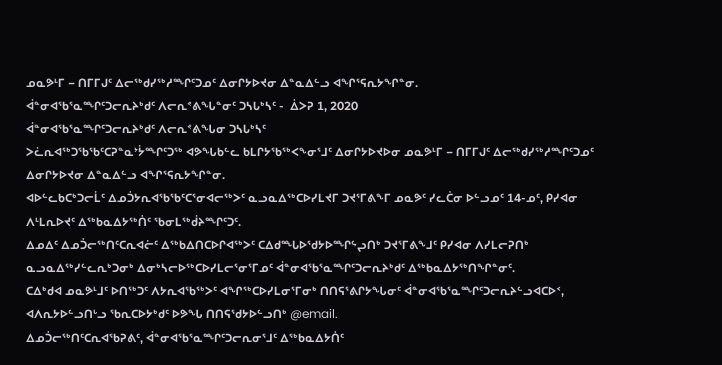ᓄᓇᕗᒻᒥ − ᑎᒥᒥᒍᑦ ᐃᓕᖅᑯᓯᖅᓱᙱᑦᑐᓄᑦ ᐃᓂᒋᔭᐅᔪᓂ ᐃᓐᓇᐃᓪᓗ ᐊᖏᕐᕋᕆᔭᖏᓐᓂ.
ᐋᓐᓂᐊᖃᕐᓇᙱᑦᑐᓕᕆᔨᒃᑯᑦ ᐱᓕᕆᕝᕕᖓᓐᓂᑦ ᑐᓴᒐᒃᓴᑦ -  ᐄᐳᕈ 1, 2020
ᐋᓐᓂᐊᖃᕐᓇᙱᑦᑐᓕᕆᔨᒃᑯᑦ ᐱᓕᕆᕝᕕᖓᓂ ᑐᓴᒐᒃᓴᑦ
ᐳᓛᕆᐊᖅᑐᖃᖃᑦᑕᕈᓐᓇᔾᔮᙱᑦᑐᖅ ᐊᕗᖓᑲᓪᓚ ᑲᒪᒋᔭᖃᖅᐸᖕᓂᕐᒧᑦ ᐃᓂᒋᔭᐅᔪᐅᓂ ᓄᓇᕗᒻᒥ − ᑎᒥᒥᒍᑦ ᐃᓕᖅᑯᓯᖅᓱᙱᑦᑐᓄᑦ ᐃᓂᒋᔭᐅᔪᓂ ᐃᓐᓇᐃᓪᓗ ᐊᖏᕐᕋᕆᔭᖏᓐᓂ.
ᐊᐅᓪᓚᑲᑕᒃᑐᓕᒫᑦ ᐃᓄᑑᔭᕆᐊᖃᖃᑦᑕᕐᓂᐊᓕᖅᐳᑦ ᓇᓗᓇᐃᖅᑕᐅᓯᒪᔪᒥ ᑐᔪᕐᒥᕕᖕᒥ ᓄᓇᕗᑦ ᓯᓚᑖᓂ ᐅᓪᓗᓄᑦ 14-ᓄᑦ, ᑭᓯᐊᓂ ᐱᒻᒪᕆᐅᔪᑦ ᐃᖅᑲᓇᐃᔭᖅᑏᑦ ᖃᓂᒪᖅᑰᔨᙱᑦᑐᑦ.
ᐃᓄᐃᑦ ᐃᓄᑑᓕᖅᑎᑦᑕᕆᐊᓖᑦ ᐃᖅᑲᐃᑎᑕᐅᒋᐊᖅᐳᑦ ᑕᐃᑯᙵᐅᖁᔭᐅᙱᖦᖢᑎᒃ ᑐᔪᕐᒥᕕᖕᒧᑦ ᑭᓯᐊᓂ ᐱᓯᒪᓕᕈᑎᒃ ᓇᓗᓇᐃᖅᓯᓪᓚᕆᒃᑐᓂᒃ ᐃᓂᒃᓴᓕᐅᖅᑕᐅᓯᒪᓕᕐᓂᕐᒥᓄᑦ ᐋᓐᓂᐊᖃᕐᓇᙱᑦᑐᓕᕆᔨᒃᑯᑦ ᐃᖅᑲᓇᐃᔭᖅᑎᖏᓐᓂᑦ.
ᑕᐃᒃᑯᐊ ᓄᓇᕗᒻᒧᑦ ᐅᑎᖅᑐᑦ ᐱᔭᕆᐊᖃᖅᐳᑦ ᐊᖏᖅᑕᐅᓯᒪᓂᕐᒥᓂᒃ ᑎᑎᕋᕐᕕᒋᔭᖓᓂᑦ ᐋᓐᓂᐊᖃᕐᓇᙱᑦᑐᓕᕆᔨᓪᓗᐊᑕᐅᑉ, ᐊᐱᕆᔭᐅᓪᓗᑎᒡᓗ ᖃᕆᑕᐅᔭᒃᑯᑦ ᐅᕗᖓ ᑎᑎᕋᖁᔭᐅᓪᓗᑎᒃ @email.
ᐃᓄᑑᓕᖅᑎᑦᑕᕆᐊᖃᕈᕕᑦ, ᐋᓐᓂᐊᖃᕐᓇᙱᑦᑐᓕᕆᓂᕐᒧᑦ ᐃᖅᑲᓇᐃᔭᑏᑦ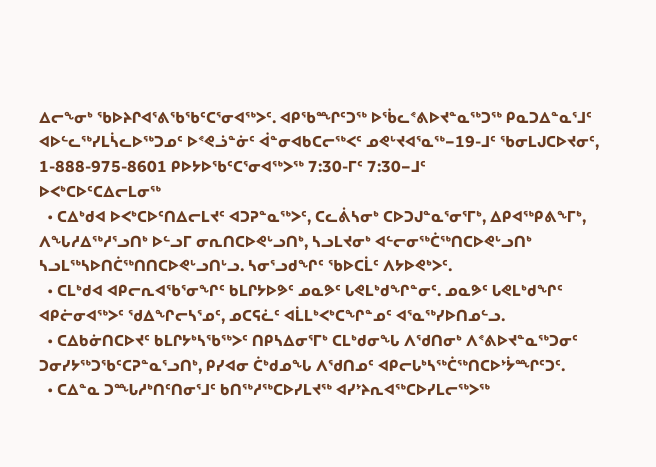ᐃᓕᖕᓂᒃ ᖃᐅᔨᒋᐊᕐᕕᖃᖃᑦᑕᕐᓂᐊᖅᐳᑦ. ᐊᑭᖃᙱᑦᑐᖅ ᐅᖄᓚᕝᕕᐅᔪᓐᓇᖅᑐᖅ ᑭᓇᑐᐃᓐᓇᕐᒧᑦ ᐊᐅᓪᓚᖅᓯᒪᓵᓚᐅᖅᑐᓄᑦ ᐅᕝᕙᓘᓐᓃᑦ ᐋᓐᓂᐊᑲᑕᓕᖅᐸᑦ ᓄᕙᒡᔪᐊᕐᓇᖅ−19-ᒧᑦ ᖃᓂᒪᒍᑕᐅᔪᓂᑦ, 1-888-975-8601 ᑭᐅᔭᐅᖃᑦᑕᕐᓂᐊᖅᐳᖅ 7:30-ᒥᑦ 7:30−ᒧᑦ
ᐅᐸᒃᑕᐅᑦᑕᐃᓕᒪᓂᖅ
  • ᑕᐃᒃᑯᐊ ᐅᐸᒃᑕᐅᑦᑎᐃᓕᒪᔪᑦ ᐊᑐᕈᓐᓇᖅᐳᑦ, ᑕᓚᕖᓴᓂᒃ ᑕᐅᑐᒍᓐᓇᕐᓂᕐᒥᒃ, ᐃᑭᐊᖅᑭᕕᖕᒥᒃ, ᐱᖓᓱᐃᖅᓱᕐᓗᑎᒃ ᐅᓪᓗᒥ ᓂᕆᑎᑕᐅᕙᒡᓗᑎᒃ, ᓴᓗᒪᔪᓂᒃ ᐊᓪᓕᓂᖅᑖᖅᑎᑕᐅᕙᒡᓗᑎᒃ ᓴᓗᒪᖅᓴᐅᑎᑖᖅᑎᑎᑕᐅᕙᒡᓗᑎᒡᓗ. ᓴᓂᕐᓗᑯᖏᑦ ᖃᐅᑕᒫᑦ ᐱᔭᐅᕙᒃᐳᑦ.
  • ᑕᒪᒃᑯᐊ ᐊᑭᓕᕆᐊᖃᕐᓂᖏᑦ ᑲᒪᒋᔭᐅᕗᑦ ᓄᓇᕗᑦ ᒐᕙᒪᒃᑯᖏᓐᓂᑦ. ᓄᓇᕗᑦ ᒐᕙᒪᒃᑯᖏᑦ ᐊᑭᓖᓂᐊᖅᐳᑦ ᖁᐃᖏᓕᓴᕐᓄᑦ, ᓄᑕᕋᓛᑦ ᐊᒫᒪᒃᐸᒃᑕᖏᓐᓄᑦ ᐊᕐᓇᖅᓯᐅᑎᓄᓪᓗ.
  • ᑕᐃᑲᓃᑎᑕᐅᔪᑦ ᑲᒪᒋᔭᒃᓴᖃᖅᐳᑦ ᑎᑭᓴᐃᓂᕐᒥᒃ ᑕᒪᒃᑯᓂᖓ ᐱᖁᑎᓂᒃ ᐱᕝᕕᐅᔪᓐᓇᖅᑐᓂᑦ ᑐᓂᓯᔭᖅᑐᖃᑦᑕᕈᓐᓇᕐᓗᑎᒃ, ᑭᓯᐊᓂ ᑖᒃᑯᓄᖓ ᐱᖁᑎᓄᑦ ᐊᑭᓕᒐᒃᓴᖅᑖᖅᑎᑕᐅᔾᔮᙱᑦᑐᑦ.
  • ᑕᐃᓐᓇ ᑐᙵᓱᒃᑎᑦᑎᓂᕐᒧᑦ ᑲᑎᖅᓱᖅᑕᐅᓯᒪᔪᖅ ᐊᓯᔾᔨᕆᐊᖅᑕᐅᓯᒪᓕᖅᐳᖅ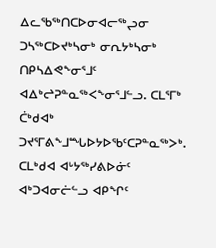ᐃᓚᖃᖅᑎᑕᐅᓂᐊᓕᖅᖢᓂ ᑐᓴᖅᑕᐅᔪᒃᓴᓂᒃ ᓂᕆᔭᒃᓴᓂᒃ ᑎᑭᓴᐃᕙᖕᓂᕐᒧᑦ ᐊᐃᒃᖠᕈᓐᓇᖅᐸᖕᓂᕐᒧᓪᓗ. ᑕᒪᕐᒥᒃ ᑖᒃᑯᐊᒃ ᑐᔪᕐᒥᕕᖕᒧᙵᐅᔭᐅᖃᑦᑕᕈᓐᓇᖅᐳᒃ. ᑕᒪᒃᑯᐊ ᐊᒡᔭᖅᓯᕕᐅᓃᑦ ᐊᒃᑐᐊᓂᓖᓪᓗ ᐊᑭᖏᑦ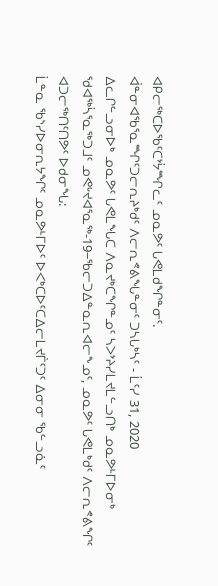ᐊᑭᓕᖅᑕᐅᖃᑦᑕᔾᔮᙱᓚᑦ ᓄᓇᕗᑦ ᒐᕙᒪᑯᖏᓐᓂᑦ.
ᐋᓐᓂᐊᖃᕐᓇᙱᑦᑐᓕᕆᔨᒃᑯᑦ ᐱᓕᕆᕝᕕᖓᓐᓂᑦ ᑐᓴᒐᒃᓴᑦ - ᒫᑦᓯ 31, 2020
ᐃᓚᒋᓪᓗᓂᐅᒃ ᓄᓇᕗᑦ ᒐᕙᒪᖓᑕ ᐱᓇᔪᒃᑕᖏᓐᓄᑦ ᓴᐳᔾᔨᓯᒪᔪᒪᓪᓗᑎᒃ ᓄᓇᕗᒻᒥᐅᓂᒃ ᖁᐊᖅᓵᕐᓇᖅᑐᒧᑦ ᓄᕙᒡᔪᐊᕐᓇᖅ-19−ᖃᓕᑐᐃᓐᓇᕆᐊᓕᖕᓄᑦ, ᓄᓇᕗᑦ ᒐᕙᒪᒃᑯᑦ ᐱᓕᕆᕝᕕᖏᑦ ᐊᑐᓕᖅᑎᑦᑎᕗᑦ ᐅᑯᓂᖓ:
ᒫᓐᓇ ᖃᔅᓯᐅᓂᕆᔭᖏᑦ ᓄᓇᕗᒻᒥᐅᑦ ᐅᐸᒃᑕᐅᑦᑕᐃᓕᒪᔪᒦᑦᑐᑦ ᐃᓂᓂ ᖃᓪᓗᓈᑦ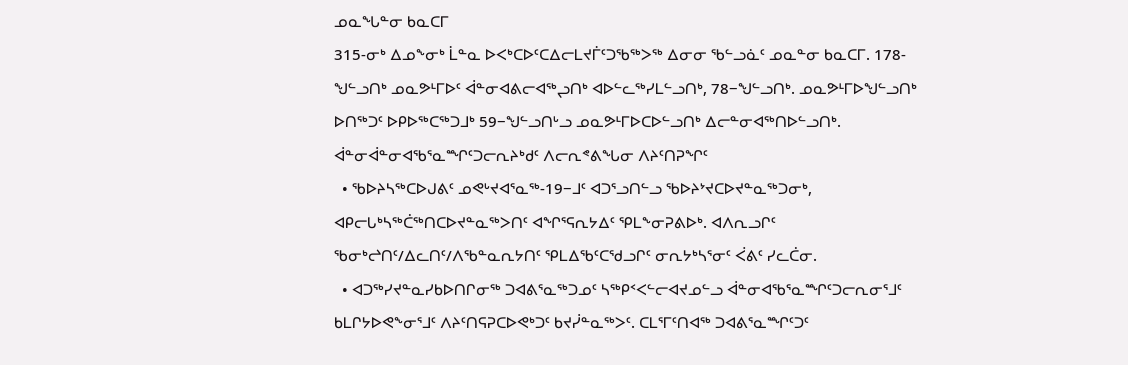ᓄᓇᖓᓐᓂ ᑲᓇᑕᒥ
315-ᓂᒃ ᐃᓄᖕᓂᒃ ᒫᓐᓇ ᐅᐸᒃᑕᐅᑦᑕᐃᓕᒪᔪᒦᑦᑐᖃᖅᐳᖅ ᐃᓂᓂ ᖃᓪᓗᓈᑦ ᓄᓇᓐᓂ ᑲᓇᑕᒥ. 178-ᖑᓪᓗᑎᒃ ᓄᓇᕗᒻᒥᐅᑦ ᐋᓐᓂᐊᕕᓕᐊᖅᖢᑎᒃ ᐊᐅᓪᓚᖅᓯᒪᓪᓗᑎᒃ, 78−ᖑᓪᓗᑎᒃ. ᓄᓇᕗᒻᒥᐅᖑᓪᓗᑎᒃ ᐅᑎᖅᑐᑦ ᐅᑭᐅᖅᑕᖅᑐᒧᒃ 59−ᖑᓪᓗᑎᒡᓗ ᓄᓇᕗᒻᒥᐅᑕᐅᓪᓗᑎᒃ ᐃᓕᓐᓂᐊᖅᑎᐅᓪᓗᑎᒃ.
ᐋᓐᓂᐋᓐᓂᐊᖃᕐᓇᙱᑦᑐᓕᕆᔨᒃᑯᑦ ᐱᓕᕆᕝᕕᖓᓂ ᐱᔨᑦᑎᕈᖏᑦ
  • ᖃᐅᔨᓴᖅᑕᐅᒍᕕᑦ ᓄᕙᒡᔪᐊᕐᓇᖅ-19−ᒧᑦ ᐊᑐᕐᓗᑎᓪᓗ ᖃᐅᔨᔾᔪᑕᐅᔪᓐᓇᖅᑐᓂᒃ, ᐊᑭᓕᒐᒃᓴᖅᑖᖅᑎᑕᐅᔪᓐᓇᖅᐳᑎᑦ ᐊᖏᕐᕋᕆᔭᐃᑦ ᕿᒪᖕᓂᕈᕕᐅᒃ. ᐊᐱᕆᓗᒋᑦ ᖃᓂᒃᖠᑎᑦ/ᐃᓚᑎᑦ/ᐱᖃᓐᓇᕆᔭᑎᑦ ᕿᒪᐃᖃᑦᑕᖁᓗᒋᑦ ᓂᕆᔭᒃᓴᕐᓂᑦ ᐹᕕᑦ ᓯᓚᑖᓂ.
  • ᐊᑐᖅᓯᔪᓐᓇᓯᑲᐅᑎᒋᓂᖅ ᑐᐊᕕᕐᓇᖅᑐᓄᑦ ᓴᖅᑭᑉᐸᓪᓕᐊᔪᓄᓪᓗ ᐋᓐᓂᐊᖃᕐᓇᙱᑦᑐᓕᕆᓂᕐᒧᑦ ᑲᒪᒋᔭᐅᕙᖕᓂᕐᒧᑦ ᐱᔨᑦᑎᕋᕈᑕᐅᕙᒃᑐᑦ ᑲᔪᓰᓐᓇᖅᐳᑦ. ᑕᒪᕐᒥᑦᑎᐊᖅ ᑐᐊᕕᕐᓇᙱᑦᑐᑦ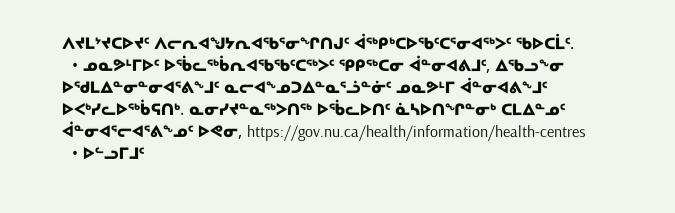ᐱᔪᒪᔾᔪᑕᐅᔪᑦ ᐱᓕᕆᐊᖑᔭᕆᐊᖃᕐᓂᖏᑎᒍᑦ ᐋᖅᑭᒃᑕᐅᖃᑦᑕᕐᓂᐊᖅᐳᑦ ᖃᐅᑕᒫᑦ.
  • ᓄᓇᕗᒻᒥᐅᑦ ᐅᖄᓚᖅᑳᕆᐊᖃᖃᑦᑕᖅᐳᑦ ᕿᑭᖅᑕᓂ ᐋᓐᓂᐊᕕᒧᑦ, ᐃᖃᓗᖕᓂ ᐅᖁᒪᐃᓐᓂᓐᓂᐊᕐᕕᖕᒧᑦ ᓇᓕᐊᖕᓄᑐᐃᓐᓇᕐᓘᓐᓃᑦ ᓄᓇᕗᒻᒥ ᐋᓐᓂᐊᕕᖕᒧᑦ ᐅᐸᒃᓯᓚᐅᖅᑳᕋᑎᒃ. ᓇᓂᓯᔪᓐᓇᖅᐳᑎᖅ ᐅᖄᓚᐅᑎᑦ ᓈᓴᐅᑎᖏᓐᓂᒃ ᑕᒪᐃᓐᓄᑦ ᐋᓐᓂᐊᕐᓕᐊᕐᕕᖕᓄᑦ ᐅᕙᓂ, https://gov.nu.ca/health/information/health-centres
  • ᐅᓪᓗᒥᒧᑦ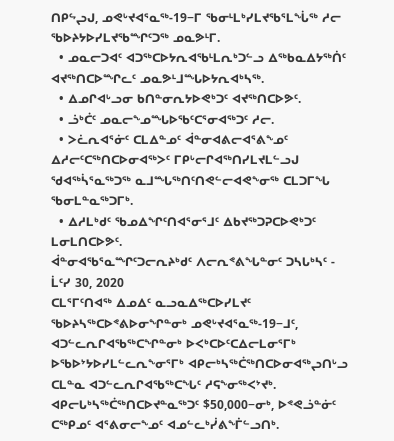ᑎᑭᖦᖢᒍ, ᓄᕙᒡᔪᐊᕐᓇᖅ-19−ᒥ ᖃᓂᒻᒪᒃᓯᒪᔪᖃᕐᒪᖔᖅ ᓱᓕ ᖃᐅᔨᔭᐅᓯᒪᔪᖃᙱᑦᑐᖅ ᓄᓇᕗᒻᒥ.
  • ᓄᓇᓕᑐᐊᑦ ᐊᑐᖅᑕᐅᔭᕆᐊᖃᒻᒪᕆᒃᑐᓪᓗ ᐃᖅᑲᓇᐃᔭᖅᑏᑦ ᐊᔪᖅᑎᑕᐅᙱᓚᑦ ᓄᓇᕗᒻᒧᙵᐅᔭᕆᐊᒃᓴᖅ.
  • ᐃᓄᒋᐊᒡᓗᓂ ᑲᑎᓐᓂᕆᔭᐅᕙᒃᑐᑦ ᐊᔪᖅᑎᑕᐅᕗᑦ.
  • ᓘᒃᑖᑦ ᓄᓇᓕᖕᓄᙵᐅᖃᑦᑕᕐᓂᐊᖅᑐᑦ ᓱᓕ.
  • ᐳᓛᕆᐊᕐᓃᑦ ᑕᒪᐃᓐᓄᑦ ᐋᓐᓂᐊᕕᓕᐊᕐᕕᖕᓄᑦ ᐃᓱᓕᑦᑕᖅᑎᑕᐅᓂᐊᖅᐳᑦ ᒥᑭᒡᓕᒋᐊᖅᑎᓯᒪᔪᒪᓪᓗᒍ ᖁᐊᖅᓵᕐᓇᖅᑐᖅ ᓇᒧᙵᖅᑎᑦᑎᕙᓪᓕᐊᕙᖕᓂᖅ ᑕᒪᑐᒥᖓ ᖃᓂᒪᓐᓇᖅᑐᒥᒃ.
  • ᐃᓱᒪᒃᑯᑦ ᖃᓄᐃᖏᑦᑎᐊᕐᓂᕐᒧᑦ ᐃᑲᔪᖅᑐᕈᑕᐅᕙᒃᑐᑦ ᒪᓂᒪᑎᑕᐅᕗᑦ.
ᐋᓐᓂᐊᖃᕐᓇᙱᑦᑐᓕᕆᔨᒃᑯᑦ ᐱᓕᕆᕝᕕᖓᓐᓂᑦ ᑐᓴᒐᒃᓴᑦ - ᒫᑦᓯ 30, 2020
ᑕᒪᕐᒥᑦᑎᐊᖅ ᐃᓄᐃᑦ ᓇᓗᓇᐃᖅᑕᐅᓯᒪᔪᑦ ᖃᐅᔨᓴᖅᑕᐅᕝᕕᐅᓂᖏᓐᓂᒃ ᓄᕙᒡᔪᐊᕐᓇᖅ-19−ᒧᑦ, ᐊᑐᓪᓚᕆᒋᐊᖃᖅᑕᖏᓐᓂᒃ ᐅᐸᒃᑕᐅᑦᑕᐃᓕᒪᓂᕐᒥᒃ ᐅᖃᐅᔾᔭᐅᓯᒪᓪᓚᕆᖕᓂᕐᒥᒃ ᐊᑭᓕᒃᓴᖅᑖᖅᑎᑕᐅᓂᐊᖅᖢᑎᒡᓗ ᑕᒪᓐᓇ ᐊᑐᓪᓚᕆᒋᐊᖃᖅᑕᖓᑦ ᓱᕋᖕᓂᖅᐸᔾᔪᒃ.  ᐊᑭᓕᒐᒃᓴᖅᑖᖅᑎᑕᐅᔪᓐᓇᖅᑐᑦ $50,000−ᓂᒃ, ᐅᕝᕙᓘᓐᓃᑦ ᑕᖅᑭᓄᑦ ᐊᕐᕕᓂᓕᖕᓄᑦ ᐊᓄᓪᓚᒃᓰᕕᖕᒦᓪᓗᑎᒃ.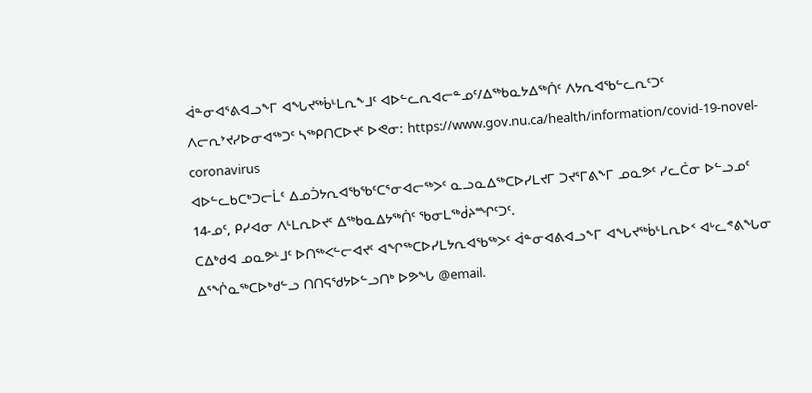ᐋᓐᓂᐊᕐᕕᐊᓗᖕᒥ ᐊᖓᔪᖅᑳᒻᒪᕆᖕᒧᑦ ᐊᐅᓪᓚᕆᐊᓕᓐᓄᑦ/ᐃᖅᑲᓇᔭᐃᖅᑏᑦ ᐱᔭᕆᐊᖃᓪᓚᕆᑦᑐᑦ ᐱᓕᕆᔾᔪᓯᐅᓂᐊᖅᑐᑦ ᓴᖅᑭᑎᑕᐅᔪᑦ ᐅᕙᓂ: https://www.gov.nu.ca/health/information/covid-19-novel-coronavirus
ᐊᐅᓪᓚᑲᑕᒃᑐᓕᒫᑦ ᐃᓄᑑᔭᕆᐊᖃᖃᑦᑕᕐᓂᐊᓕᖅᐳᑦ ᓇᓗᓇᐃᖅᑕᐅᓯᒪᔪᒥ ᑐᔪᕐᒥᕕᖕᒥ ᓄᓇᕗᑦ ᓯᓚᑖᓂ ᐅᓪᓗᓄᑦ 14-ᓄᑦ, ᑭᓯᐊᓂ ᐱᒻᒪᕆᐅᔪᑦ ᐃᖅᑲᓇᐃᔭᖅᑏᑦ ᖃᓂᒪᖅᑰᔨᙱᑦᑐᑦ.
ᑕᐃᒃᑯᐊ ᓄᓇᕗᒻᒧᑦ ᐅᑎᖅᐸᓪᓕᐊᔪᑦ ᐊᖏᖅᑕᐅᓯᒪᔭᕆᐊᖃᖅᐳᑦ ᐋᓐᓂᐊᕕᐊᓗᖕᒥ ᐊᖓᔪᖅᑳᒻᒪᕆᐅᑉ ᐊᒡᓚᕝᕕᖓᓂ ᐃᕐᖐᓇᖅᑕᐅᒃᑯᓪᓗ ᑎᑎᕋᖁᔭᐅᓪᓗᑎᒃ ᐅᕗᖓ @email.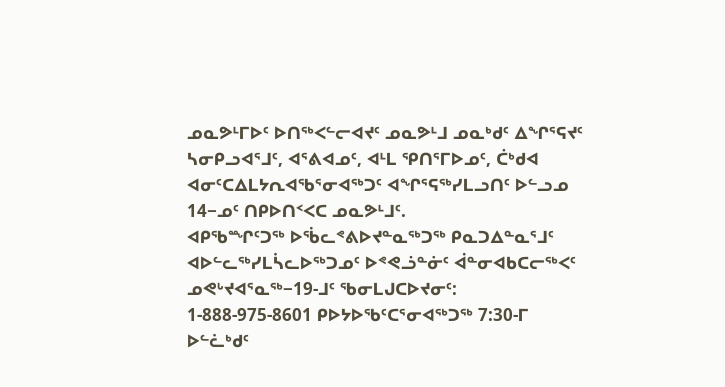ᓄᓇᕗᒻᒥᐅᑦ ᐅᑎᖅᐸᓪᓕᐊᔪᑦ ᓄᓇᕗᒻᒧ ᓄᓇᒃᑯᑦ ᐃᖏᕐᕋᔪᑦ ᓴᓂᑭᓗᐊᕐᒧᑦ, ᐊᕐᕕᐊᓄᑦ, ᐊᒻᒪ ᕿᑎᕐᒥᐅᓄᑦ, ᑖᒃᑯᐊ ᐊᓂᑦᑕᐃᒪᔭᕆᐊᖃᕐᓂᐊᖅᑐᑦ ᐊᖏᕐᕋᖅᓯᒪᓗᑎᑦ ᐅᓪᓗᓄ 14−ᓄᑦ ᑎᑭᐅᑎᑉᐸᑕ ᓄᓇᕗᒻᒧᑦ.
ᐊᑭᖃᙱᑦᑐᖅ ᐅᖄᓚᕝᕕᐅᔪᓐᓇᖅᑐᖅ ᑭᓇᑐᐃᓐᓇᕐᒧᑦ ᐊᐅᓪᓚᖅᓯᒪᓵᓚᐅᖅᑐᓄᑦ ᐅᕝᕙᓘᓐᓃᑦ ᐋᓐᓂᐊᑲᑕᓕᖅᐸᑦ ᓄᕙᒡᔪᐊᕐᓇᖅ−19-ᒧᑦ ᖃᓂᒪᒍᑕᐅᔪᓂᑦ:
1-888-975-8601 ᑭᐅᔭᐅᖃᑦᑕᕐᓂᐊᖅᑐᖅ 7:30-ᒥ ᐅᓪᓛᒃᑯᑦ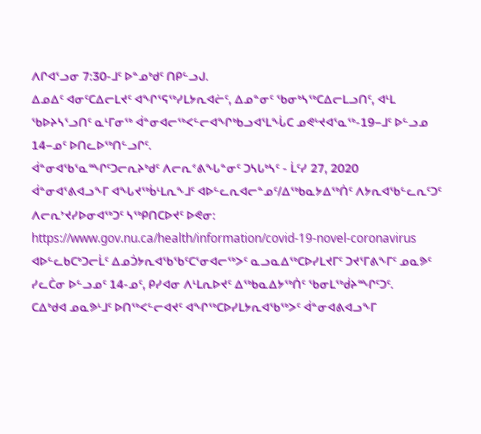ᐱᒋᐊᕐᓗᓂ 7:30-ᒧᑦ ᐅᓐᓄᒃᑯᑦ ᑎᑭᓪᓗᒍ.
ᐃᓄᐃᑦ ᐊᓂᑦᑕᐃᓕᒪᔪᑦ ᐊᖏᕐᕋᖅᓯᒪᔭᕆᐊᓖᑦ, ᐃᓄᓐᓂᑦ ᖃᓂᒃᓴᖅᑕᐃᓕᒪᓗᑎᑦ, ᐊᒻᒪ ᖃᐅᔨᓴᕐᓗᑎᑦ ᓇᒻᒥᓂᖅ ᐋᓐᓂᐊᓕᖅᐸᓪᓕᐊᖏᒃᑲᓗᐊᕐᒪᖔᑕ ᓄᕙᒡᔪᐊᕐᓇᖅ-19−ᒧᑦ ᐅᓪᓗᓄ 14−ᓄᑦ ᐅᑎᓚᐅᖅᑎᓪᓗᒋᑦ.
ᐋᓐᓂᐊᖃᕐᓇᙱᑦᑐᓕᕆᔨᒃᑯᑦ ᐱᓕᕆᕝᕕᖓᓐᓂᑦ ᑐᓴᒐᒃᓴᑦ - ᒫᑦᓯ 27, 2020
ᐋᓐᓂᐊᕐᕕᐊᓗᖕᒥ ᐊᖓᔪᖅᑳᒻᒪᕆᖕᒧᑦ ᐊᐅᓪᓚᕆᐊᓕᓐᓄᑦ/ᐃᖅᑲᓇᔭᐃᖅᑏᑦ ᐱᔭᕆᐊᖃᓪᓚᕆᑦᑐᑦ ᐱᓕᕆᔾᔪᓯᐅᓂᐊᖅᑐᑦ ᓴᖅᑭᑎᑕᐅᔪᑦ ᐅᕙᓂ: https://www.gov.nu.ca/health/information/covid-19-novel-coronavirus
ᐊᐅᓪᓚᑲᑕᒃᑐᓕᒫᑦ ᐃᓄᑑᔭᕆᐊᖃᖃᑦᑕᕐᓂᐊᓕᖅᐳᑦ ᓇᓗᓇᐃᖅᑕᐅᓯᒪᔪᒥᑦ ᑐᔪᕐᒥᕕᖕᒥᑦ ᓄᓇᕗᑦ ᓯᓚᑖᓂ ᐅᓪᓗᓄᑦ 14-ᓄᑦ, ᑭᓯᐊᓂ ᐱᒻᒪᕆᐅᔪᑦ ᐃᖅᑲᓇᐃᔭᖅᑏᑦ ᖃᓂᒪᖅᑰᔨᙱᑦᑐᑦ.
ᑕᐃᒃᑯᐊ ᓄᓇᕗᒻᒧᑦ ᐅᑎᖅᐸᓪᓕᐊᔪᑦ ᐊᖏᖅᑕᐅᓯᒪᔭᕆᐊᖃᖅᐳᑦ ᐋᓐᓂᐊᕕᐊᓗᖕᒥ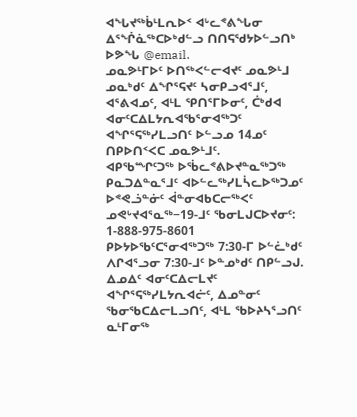ᐊᖓᔪᖅᑳᒻᒪᕆᐅᑉ ᐊᒡᓚᕝᕕᖓᓂ ᐃᕐᖐᓈᖅᑕᐅᒃᑯᓪᓗ ᑎᑎᕋᖁᔭᐅᓪᓗᑎᒃ ᐅᕗᖓ @email.
ᓄᓇᕗᒻᒥᐅᑦ ᐅᑎᖅᐸᓪᓕᐊᔪᑦ ᓄᓇᕗᒻᒧ ᓄᓇᒃᑯᑦ ᐃᖏᕐᕋᔪᑦ ᓴᓂᑭᓗᐊᕐᒧᑦ, ᐊᕐᕕᐊᓄᑦ, ᐊᒻᒪ ᕿᑎᕐᒥᐅᓂᑦ, ᑖᒃᑯᐊ ᐊᓂᑦᑕᐃᒪᔭᕆᐊᖃᕐᓂᐊᖅᑐᑦ ᐊᖏᕐᕋᖅᓯᒪᓗᑎᑦ ᐅᓪᓗᓄ 14ᓄᑦ ᑎᑭᐅᑎᑉᐸᑕ ᓄᓇᕗᒻᒧᑦ.
ᐊᑭᖃᙱᑦᑐᖅ ᐅᖄᓚᕝᕕᐅᔪᓐᓇᖅᑐᖅ ᑭᓇᑐᐃᓐᓇᕐᒧᑦ ᐊᐅᓪᓚᖅᓯᒪᓵᓚᐅᖅᑐᓄᑦ ᐅᕝᕙᓘᓐᓃᑦ ᐋᓐᓂᐊᑲᑕᓕᖅᐸᑦ ᓄᕙᒡᔪᐊᕐᓇᖅ−19-ᒧᑦ ᖃᓂᒪᒍᑕᐅᔪᓂᑦ:
1-888-975-8601 ᑭᐅᔭᐅᖃᑦᑕᕐᓂᐊᖅᑐᖅ 7:30-ᒥ ᐅᓪᓛᒃᑯᑦ ᐱᒋᐊᕐᓗᓂ 7:30-ᒧᑦ ᐅᓐᓄᒃᑯᑦ ᑎᑭᓪᓗᒍ.
ᐃᓄᐃᑦ ᐊᓂᑦᑕᐃᓕᒪᔪᑦ ᐊᖏᕐᕋᖅᓯᒪᔭᕆᐊᓖᑦ, ᐃᓄᓐᓂᑦ ᖃᓂᖃᑕᐃᓕᒪᓗᑎᑦ, ᐊᒻᒪ ᖃᐅᔨᓴᕐᓗᑎᑦ ᓇᒻᒥᓂᖅ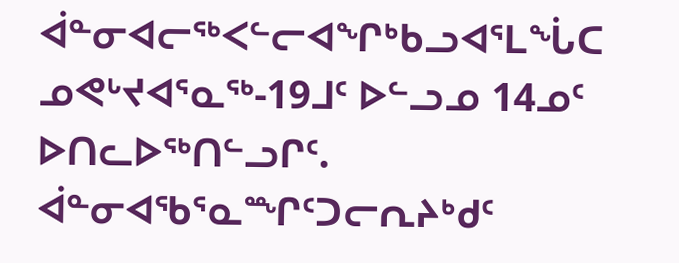ᐋᓐᓂᐊᓕᖅᐸᓪᓕᐊᖏᒃᑲᓗᐊᕐᒪᖔᑕ ᓄᕙᒡᔪᐊᕐᓇᖅ-19ᒧᑦ ᐅᓪᓗᓄ 14ᓄᑦ ᐅᑎᓚᐅᖅᑎᓪᓗᒋᑦ.
ᐋᓐᓂᐊᖃᕐᓇᙱᑦᑐᓕᕆᔨᒃᑯᑦ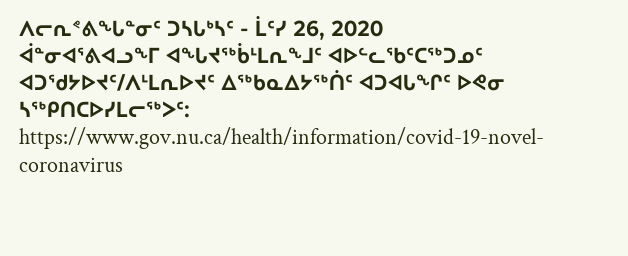ᐱᓕᕆᕝᕕᖓᓐᓂᑦ ᑐᓴᒐᒃᓴᑦ - ᒫᑦᓯ 26, 2020
ᐋᓐᓂᐊᕐᕕᐊᓗᖕᒥ ᐊᖓᔪᖅᑳᒻᒪᕆᖕᒧᑦ ᐊᐅᓪᓚᖃᑦᑕᖅᑐᓄᑦ ᐊᑐᖁᔭᐅᔪᑦ/ᐱᒻᒪᕆᐅᔪᑦ ᐃᖅᑲᓇᐃᔭᖅᑏᑦ ᐊᑐᐊᒐᖏᑦ ᐅᕙᓂ ᓴᖅᑭᑎᑕᐅᓯᒪᓕᖅᐳᑦ: https://www.gov.nu.ca/health/information/covid-19-novel-coronavirus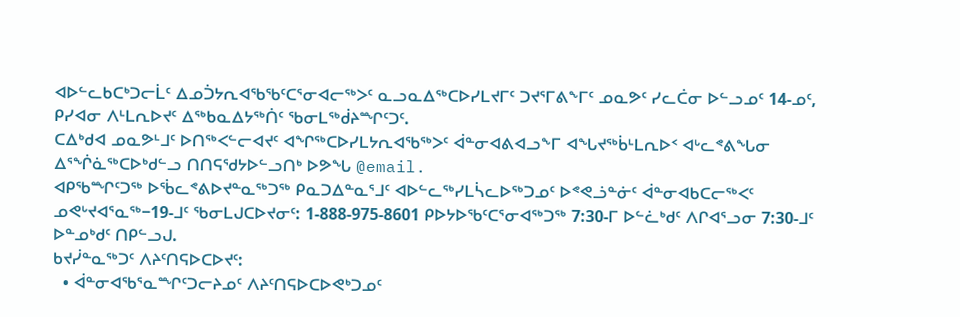ᐊᐅᓪᓚᑲᑕᒃᑐᓕᒫᑦ ᐃᓄᑑᔭᕆᐊᖃᖃᑦᑕᕐᓂᐊᓕᖅᐳᑦ ᓇᓗᓇᐃᖅᑕᐅᓯᒪᔪᒥᑦ ᑐᔪᕐᒥᕕᖕᒥᑦ ᓄᓇᕗᑦ ᓯᓚᑖᓂ ᐅᓪᓗᓄᑦ 14-ᓄᑦ, ᑭᓯᐊᓂ ᐱᒻᒪᕆᐅᔪᑦ ᐃᖅᑲᓇᐃᔭᖅᑏᑦ ᖃᓂᒪᖅᑰᔨᙱᑦᑐᑦ.
ᑕᐃᒃᑯᐊ ᓄᓇᕗᒻᒧᑦ ᐅᑎᖅᐸᓪᓕᐊᔪᑦ ᐊᖏᖅᑕᐅᓯᒪᔭᕆᐊᖃᖅᐳᑦ ᐋᓐᓂᐊᕕᐊᓗᖕᒥ ᐊᖓᔪᖅᑳᒻᒪᕆᐅᑉ ᐊᒡᓚᕝᕕᖓᓂ ᐃᕐᖐᓈᖅᑕᐅᒃᑯᓪᓗ ᑎᑎᕋᖁᔭᐅᓪᓗᑎᒃ ᐅᕗᖓ @email.
ᐊᑭᖃᙱᑦᑐᖅ ᐅᖄᓚᕝᕕᐅᔪᓐᓇᖅᑐᖅ ᑭᓇᑐᐃᓐᓇᕐᒧᑦ ᐊᐅᓪᓚᖅᓯᒪᓵᓚᐅᖅᑐᓄᑦ ᐅᕝᕙᓘᓐᓃᑦ ᐋᓐᓂᐊᑲᑕᓕᖅᐸᑦ ᓄᕙᒡᔪᐊᕐᓇᖅ−19-ᒧᑦ ᖃᓂᒪᒍᑕᐅᔪᓂᑦ: 1-888-975-8601 ᑭᐅᔭᐅᖃᑦᑕᕐᓂᐊᖅᑐᖅ 7:30-ᒥ ᐅᓪᓛᒃᑯᑦ ᐱᒋᐊᕐᓗᓂ 7:30-ᒧᑦ ᐅᓐᓄᒃᑯᑦ ᑎᑭᓪᓗᒍ.
ᑲᔪᓰᓐᓇᖅᑐᑦ ᐱᔨᑦᑎᕋᐅᑕᐅᔪᑦ:
  • ᐋᓐᓂᐊᖃᕐᓇᙱᑦᑐᓕᔨᓄᑦ ᐱᔨᑦᑎᕋᐅᑕᐅᕙᒃᑐᓄᑦ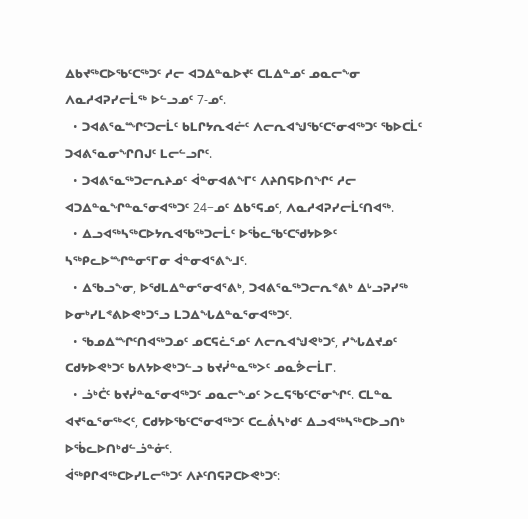ᐃᑲᔪᖅᑕᐅᖃᑦᑕᖅᑐᑦ ᓱᓕ ᐊᑐᐃᓐᓇᐅᔪᑦ ᑕᒪᐃᓐᓄᑦ ᓄᓇᓕᖕᓂ ᐱᓇᓱᐊᕈᓯᓕᒫᖅ ᐅᓪᓗᓄᑦ 7-ᓄᑦ.
  • ᑐᐊᕕᕐᓇᙱᑦᑐᓕᒫᑦ ᑲᒪᒋᔭᕆᐊᓖᑦ ᐱᓕᕆᐊᖑᖃᑦᑕᕐᓂᐊᖅᑐᑦ ᖃᐅᑕᒫᑦ ᑐᐊᕕᕐᓇᓂᖏᑎᒍᑦ ᒪᓕᓪᓗᒋᑦ.
  • ᑐᐊᕕᕐᓇᖅᑐᓕᕆᔨᓄᑦ ᐋᓐᓂᐊᕕᖕᒥᑦ ᐱᔨᑎᕋᐅᑎᖏᑦ ᓱᓕ ᐊᑐᐃᓐᓇᖏᓐᓇᕐᓂᐊᖅᑐᑦ 24−ᓄᑦ ᐃᑲᕐᕋᓄᑦ, ᐱᓇᓱᐊᕈᓯᓕᒫᑦᑎᐊᖅ.
  • ᐃᓗᐊᖅᓴᖅᑕᐅᔭᕆᐊᖃᖅᑐᓕᒫᑦ ᐅᖄᓚᖃᑦᑕᖁᔭᐅᕗᑦ ᓴᖅᑭᓚᐅᙱᓐᓂᕐᒥᓂ ᐋᓐᓂᐊᕐᕕᖕᒧᑦ.
  • ᐃᖃᓗᖕᓂ, ᐅᖁᒪᐃᓐᓂᕐᓂᐊᕐᕕᒃ, ᑐᐊᕕᕐᓇᖅᑐᓕᕆᕝᕕᒃ ᐃᒡᓗᕈᓯᖅ ᐅᓂᒃᓯᒪᕝᕕᐅᕙᒃᑐᕐᓗ ᒪᑐᐃᖓᐃᓐᓇᕐᓂᐊᖅᑐᑦ.
  • ᖃᓄᐃᙱᑦᑎᐊᖅᑐᓄᑦ ᓄᑕᕋᓛᕐᓄᑦ ᐱᓕᕆᐊᖑᕙᒃᑐᑦ, ᓯᖓᐃᔪᓄᑦ ᑕᑯᔭᐅᕙᒃᑐᑦ ᑲᐱᔭᐅᕙᒃᑐᓪᓗ ᑲᔪᓰᓐᓇᖅᐳᑦ ᓄᓇᕘᓕᒫᒥ.
  • ᓘᒃᑖᑦ ᑲᔪᓰᓐᓇᕐᓂᐊᖅᑐᑦ ᓄᓇᓕᖕᓄᑦ ᐳᓚᕋᖃᑦᑕᕐᓂᖏᑦ. ᑕᒪᓐᓇ ᐊᔪᕐᓇᕐᓂᖅᐸᑦ, ᑕᑯᔭᐅᖃᑦᑕᕐᓂᐊᖅᑐᑦ ᑕᓚᕖᓴᒃᑯᑦ ᐃᓗᐊᖅᓴᖅᑕᐅᓗᑎᒃ ᐅᖄᓚᐅᑎᒃᑯᓪᓘᓐᓃᑦ.
ᐋᖅᑭᒋᐊᖅᑕᐅᓯᒪᓕᖅᑐᑦ ᐱᔨᑦᑎᕋᕈᑕᐅᕙᒃᑐᑦ: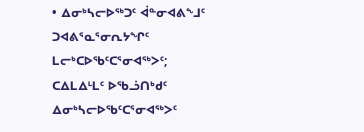• ᐃᓂᒃᓴᓕᐅᖅᑐᑦ ᐋᓐᓂᐊᕕᖕᒧᑦ ᑐᐊᕕᕐᓇᕐᓂᕆᔭᖏᑦ ᒪᓕᒃᑕᐅᖃᑦᑕᕐᓂᐊᖅᐳᑦ; ᑕᐃᒪᐃᒻᒪᑦ ᐅᖃᓘᑎᒃᑯᑦ ᐃᓂᒃᓴᓕᐅᖃᑦᑕᕐᓂᐊᖅᐳᑦ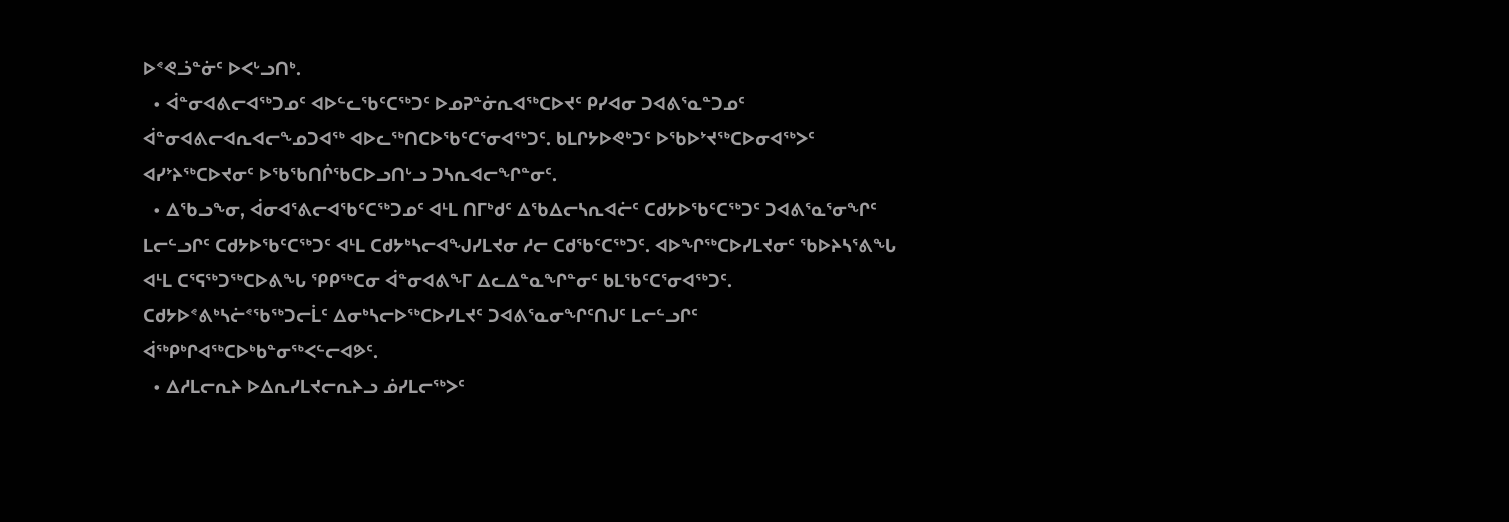ᐅᕝᕙᓘᓐᓃᑦ ᐅᐸᒡᓗᑎᒃ.
  • ᐋᓐᓂᐊᕕᓕᐊᖅᑐᓄᑦ ᐊᐅᓪᓚᖃᑦᑕᖅᑐᑦ ᐅᓄᕈᓐᓃᕆᐊᖅᑕᐅᔪᑦ ᑭᓯᐊᓂ ᑐᐊᕕᕐᓇᓐᑐᓄᑦ ᐋᓐᓂᐊᕕᓕᐊᕆᐊᓕᖕᓄᑐᐊᖅ ᐊᐅᓚᖅᑎᑕᐅᖃᑦᑕᕐᓂᐊᖅᑐᑦ. ᑲᒪᒋᔭᐅᕙᒃᑐᑦ ᐅᖃᐅᔾᔪᖅᑕᐅᓂᐊᖅᐳᑦ ᐊᓯᔾᔨᖅᑕᐅᔪᓂᑦ ᐅᖃᖃᑎᒌᖃᑕᐅᓗᑎᒡᓗ ᑐᓴᕆᐊᓕᖏᓐᓂᑦ.
  • ᐃᖃᓗᖕᓂ, ᐋᓂᐊᕐᕕᓕᐊᖃᑦᑕᖅᑐᓄᑦ ᐊᒻᒪ ᑎᒥᒃᑯᑦ ᐃᖃᐃᓕᓴᕆᐊᓖᑦ ᑕᑯᔭᐅᖃᑦᑕᖅᑐᑦ ᑐᐊᕕᕐᓇᕐᓂᖏᑦ ᒪᓕᓪᓗᒋᑦ ᑕᑯᔭᐅᖃᑦᑕᖅᑐᑦ ᐊᒻᒪ ᑕᑯᔭᒃᓴᓕᐊᖑᓯᒪᔪᓂ ᓱᓕ ᑕᑯᖃᑦᑕᖅᑐᑦ. ᐊᐅᖏᖅᑕᐅᓯᒪᔪᓂᑦ ᖃᐅᔨᓴᕐᕕᖓ ᐊᒻᒪ ᑕᕐᕋᖅᑐᖅᑕᐅᕕᖓ ᕿᑭᖅᑕᓂ ᐋᓐᓂᐊᕕᖕᒥ ᐃᓚᐃᓐᓇᖏᓐᓂᑦ ᑲᒪᖃᑦᑕᕐᓂᐊᖅᑐᑦ. ᑕᑯᔭᐅᕝᕕᒃᓴᓖᕝᖃᖅᑐᓕᒫᑦ ᐃᓂᒃᓴᓕᐅᖅᑕᐅᓯᒪᔪᑦ ᑐᐊᕕᕐᓇᓂᖏᑦᑎᒍᑦ ᒪᓕᓪᓗᒋᑦ ᐋᖅᑭᒃᒋᐊᖅᑕᐅᒃᑲᓐᓂᖅᐸᓪᓕᐊᕗᑦ.
  • ᐃᓱᒪᓕᕆᔨ ᐅᐃᕆᓯᒪᔪᓕᕆᔨᓗ ᓅᓯᒪᓕᖅᐳᑦ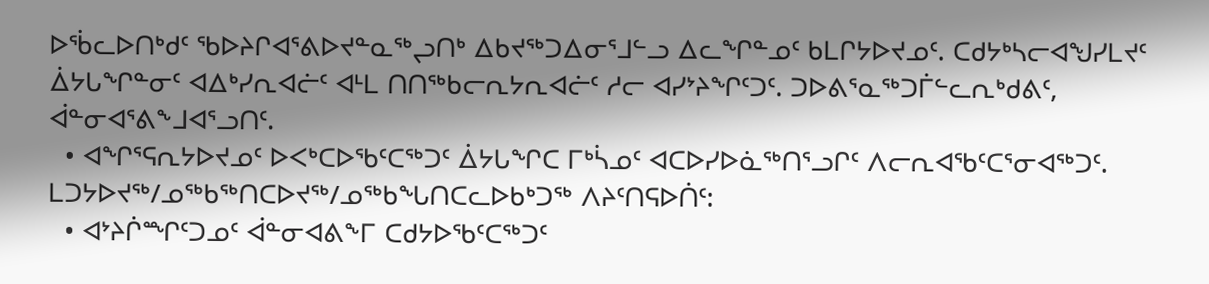ᐅᖄᓚᐅᑎᒃᑯᑦ ᖃᐅᔨᒋᐊᕐᕕᐅᔪᓐᓇᖅᖢᑎᒃ ᐃᑲᔪᖅᑐᐃᓂᕐᒧᓪᓗ ᐃᓚᖏᓐᓄᑦ ᑲᒪᒋᔭᐅᔪᓄᑦ. ᑕᑯᔭᒃᓴᓕᐊᖑᓯᒪᔪᑦ ᐄᔭᒐᖏᓐᓂᑦ ᐊᐃᒃᓯᕆᐊᓖᑦ ᐊᒻᒪ ᑎᑎᖅᑲᓕᕆᔭᕆᐊᓖᑦ ᓱᓕ ᐊᓯᔾᔨᖏᑦᑐᑦ. ᑐᐅᕕᕐᓇᖅᑐᒦᓪᓚᕆᒃᑯᕕᑦ, ᐋᓐᓂᐊᕐᕕᖕᒧᐊᕐᓗᑎᑦ.
  • ᐊᖏᕐᕋᕆᔭᐅᔪᓄᑦ ᐅᐸᒃᑕᐅᖃᑦᑕᖅᑐᑦ ᐄᔭᒐᖏᑕ ᒥᒃᓵᓄᑦ ᐊᑕᐅᓯᐅᓈᖅᑎᕐᓗᒋᑦ ᐱᓕᕆᐊᖃᑦᑕᕐᓂᐊᖅᑐᑦ.
ᒪᑐᔭᐅᔪᖅ/ᓄᖅᑲᖅᑎᑕᐅᔪᖅ/ᓄᖅᑲᖓᑎᑕᓚᐅᑲᒃᑐᖅ ᐱᔨᑦᑎᕋᐅᑏᑦ:
  • ᐊᔾᔨᒌᙱᑦᑐᓄᑦ ᐋᓐᓂᐊᕕᖕᒥ ᑕᑯᔭᐅᖃᑦᑕᖅᑐᑦ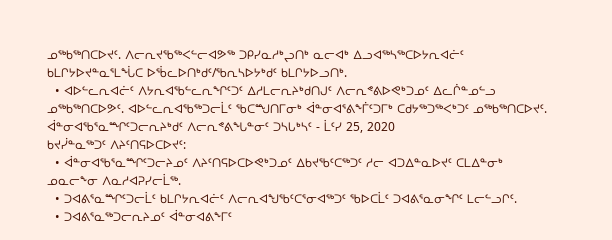ᓄᖅᑲᖅᑎᑕᐅᔪᑦ. ᐱᓕᕆᔪᖃᖅᐸᓪᓕᐊᕗᖅ ᑐᑭᓯᓇᓱᒃᖢᑎᒃ ᓇᓕᐊᒃ ᐃᓗᐊᖅᓴᖅᑕᐅᔭᕆᐊᓖᑦ ᑲᒪᒋᔭᐅᔪᓐᓇᕐᒪᖔᑕ ᐅᖄᓚᐅᑎᒃᑯᑦ/ᖃᕆᓴᐅᔭᒃᑯᑦ ᑲᒪᒋᔭᐅᓗᑎᒃ.
  • ᐊᐅᓪᓚᕆᐊᓖᑦ ᐱᔭᕆᐊᖃᓪᓚᕆᖏᑦᑐᑦ ᐃᓱᒪᓕᕆᔨᒃᑯᑎᒍᑦ ᐱᓕᕆᕝᕕᐅᕙᒃᑐᓄᑦ ᐃᓚᒌᓐᓄᓪᓗ ᓄᖅᑲᖅᑎᑕᐅᕗᑦ. ᐊᐅᓪᓚᕆᐊᖃᖅᑐᓕᒫᑦ ᖃᑕᙳᑎᒥᓂᒃ ᐋᓐᓂᐊᕐᕕᖕᒦᑦᑐᒥᒃ ᑕᑯᔭᖅᑐᖅᐸᒃᑐᑦ ᓄᖅᑲᖅᑎᑕᐅᔪᑦ.
ᐋᓐᓂᐊᖃᕐᓇᙱᑦᑐᓕᕆᔨᒃᑯᑦ ᐱᓕᕆᕝᕕᖓᓐᓂᑦ ᑐᓴᒐᒃᓴᑦ - ᒫᑦᓯ 25, 2020
ᑲᔪᓰᓐᓇᖅᑐᑦ ᐱᔨᑦᑎᕋᐅᑕᐅᔪᑦ:
  • ᐋᓐᓂᐊᖃᕐᓇᙱᑦᑐᓕᔨᓄᑦ ᐱᔨᑦᑎᕋᐅᑕᐅᕙᒃᑐᓄᑦ ᐃᑲᔪᖃᑦᑕᖅᑐᑦ ᓱᓕ ᐊᑐᐃᓐᓇᐅᔪᑦ ᑕᒪᐃᓐᓂᒃ ᓄᓇᓕᖕᓂ ᐱᓇᓱᐊᕈᓯᓕᒫᖅ.
  • ᑐᐊᕕᕐᓇᙱᑦᑐᓕᒫᑦ ᑲᒪᒋᔭᕆᐊᓖᑦ ᐱᓕᕆᐊᖑᖃᑦᑕᕐᓂᐊᖅᑐᑦ ᖃᐅᑕᒫᑦ ᑐᐊᕕᕐᓇᓂᖏᑦ ᒪᓕᓪᓗᒋᑦ.
  • ᑐᐊᕕᕐᓇᖅᑐᓕᕆᔨᓄᑦ ᐋᓐᓂᐊᕕᖕᒥᑦ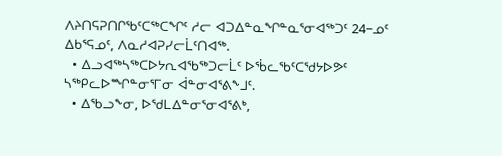ᐱᔨᑎᕋᕈᑎᒋᖃᑦᑕᖅᑕᖏᑦ ᓱᓕ ᐊᑐᐃᓐᓇᖏᓐᓇᕐᓂᐊᖅᑐᑦ 24−ᓄᑦ ᐃᑲᕐᕋᓄᑦ, ᐱᓇᓱᐊᕈᓯᓕᒫᑦᑎᐊᖅ.
  • ᐃᓗᐊᖅᓴᖅᑕᐅᔭᕆᐊᖃᖅᑐᓕᒫᑦ ᐅᖄᓚᖃᑦᑕᖁᔭᐅᕗᑦ ᓴᖅᑭᓚᐅᙱᓐᓂᕐᒥᓂ ᐋᓐᓂᐊᕐᕕᖕᒧᑦ.
  • ᐃᖃᓗᖕᓂ, ᐅᖁᒪᐃᓐᓂᕐᓂᐊᕐᕕᒃ,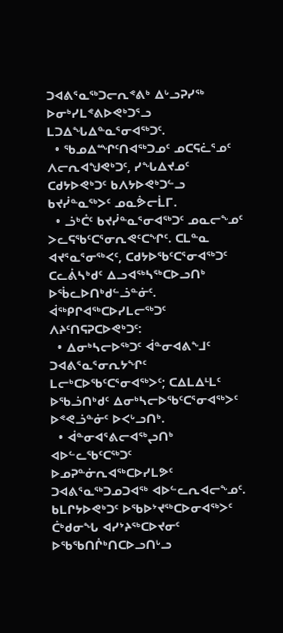ᑐᐊᕕᕐᓇᖅᑐᓕᕆᕝᕕᒃ ᐃᒡᓗᕈᓯᖅ ᐅᓂᒃᓯᒪᕝᕕᐅᕙᒃᑐᕐᓗ ᒪᑐᐃᖓᐃᓐᓇᕐᓂᐊᖅᑐᑦ.
  • ᖃᓄᐃᙱᑦᑎᐊᖅᑐᓄᑦ ᓄᑕᕋᓛᕐᓄᑦ ᐱᓕᕆᐊᖑᕙᒃᑐᑦ, ᓯᖓᐃᔪᓄᑦ ᑕᑯᔭᐅᕙᒃᑐᑦ ᑲᐱᔭᐅᕙᒃᑐᓪᓗ ᑲᔪᓰᓐᓇᖅᐳᑦ ᓄᓇᕘᓕᒫᒥ.
  • ᓘᒃᑖᑦ ᑲᔪᓰᓐᓇᕐᓂᐊᖅᑐᑦ ᓄᓇᓕᖕᓄᑦ ᐳᓚᕋᖃᑦᑕᕐᓂᕆᕙᑦᑕᖏᑦ. ᑕᒪᓐᓇ ᐊᔪᕐᓇᕐᓂᖅᐸᑦ, ᑕᑯᔭᐅᖃᑦᑕᕐᓂᐊᖅᑐᑦ ᑕᓚᕖᓴᒃᑯᑦ ᐃᓗᐊᖅᓴᖅᑕᐅᓗᑎᒃ ᐅᖄᓚᐅᑎᒃᑯᓪᓘᓐᓃᑦ.
ᐋᖅᑭᒋᐊᖅᑕᐅᓯᒪᓕᖅᑐᑦ ᐱᔨᑦᑎᕋᕈᑕᐅᕙᒃᑐᑦ:
  • ᐃᓂᒃᓴᓕᐅᖅᑐᑦ ᐋᓐᓂᐊᕕᖕᒧᑦ ᑐᐊᕕᕐᓇᕐᓂᕆᔭᖏᑦ ᒪᓕᒃᑕᐅᖃᑦᑕᕐᓂᐊᖅᐳᑦ; ᑕᐃᒪᐃᒻᒪᑦ ᐅᖃᓘᑎᒃᑯᑦ ᐃᓂᒃᓴᓕᐅᖃᑦᑕᕐᓂᐊᖅᐳᑦ ᐅᕝᕙᓘᓐᓃᑦ ᐅᐸᒡᓗᑎᒃ.
  • ᐋᓐᓂᐊᕐᕕᓕᐊᖅᖢᑎᒃ ᐊᐅᓪᓚᖃᑦᑕᖅᑐᑦ ᐅᓄᕈᓐᓃᕆᐊᖅᑕᐅᓯᒪᕗᑦ ᑐᐊᕕᕐᓇᖅᑐᓄᑐᐊᖅ ᐊᐅᓪᓚᕆᐊᓕᖕᓄᑦ. ᑲᒪᒋᔭᐅᕙᒃᑐᑦ ᐅᖃᐅᔾᔪᖅᑕᐅᓂᐊᖅᐳᑦ ᑖᒃᑯᓂᖓ ᐊᓯᔾᔨᖅᑕᐅᔪᓂᑦ ᐅᖃᖃᑎᒌᒃᑎᑕᐅᓗᑎᒡᓗ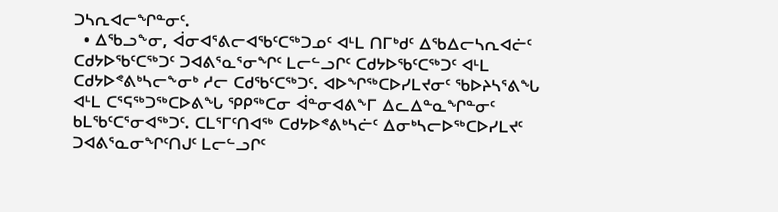ᑐᓴᕆᐊᓕᖏᓐᓂᑦ.
  • ᐃᖃᓗᖕᓂ, ᐋᓂᐊᕐᕕᓕᐊᖃᑦᑕᖅᑐᓄᑦ ᐊᒻᒪ ᑎᒥᒃᑯᑦ ᐃᖃᐃᓕᓴᕆᐊᓖᑦ ᑕᑯᔭᐅᖃᑦᑕᖅᑐᑦ ᑐᐊᕕᕐᓇᕐᓂᖏᑦ ᒪᓕᓪᓗᒋᑦ ᑕᑯᔭᐅᖃᑦᑕᖅᑐᑦ ᐊᒻᒪ ᑕᑯᔭᐅᕝᕕᒃᓴᓕᖕᓂᒃ ᓱᓕ ᑕᑯᖃᑦᑕᖅᑐᑦ. ᐊᐅᖏᖅᑕᐅᓯᒪᔪᓂᑦ ᖃᐅᔨᓴᕐᕕᖓ ᐊᒻᒪ ᑕᕐᕋᖅᑐᖅᑕᐅᕕᖓ ᕿᑭᖅᑕᓂ ᐋᓐᓂᐊᕕᖕᒥ ᐃᓚᐃᓐᓇᖏᓐᓂᑦ ᑲᒪᖃᑦᑕᕐᓂᐊᖅᑐᑦ. ᑕᒪᕐᒥᑦᑎᐊᖅ ᑕᑯᔭᐅᕝᕕᒃᓴᓖᑦ ᐃᓂᒃᓴᓕᐅᖅᑕᐅᓯᒪᔪᑦ ᑐᐊᕕᕐᓇᓂᖏᑦᑎᒍᑦ ᒪᓕᓪᓗᒋᑦ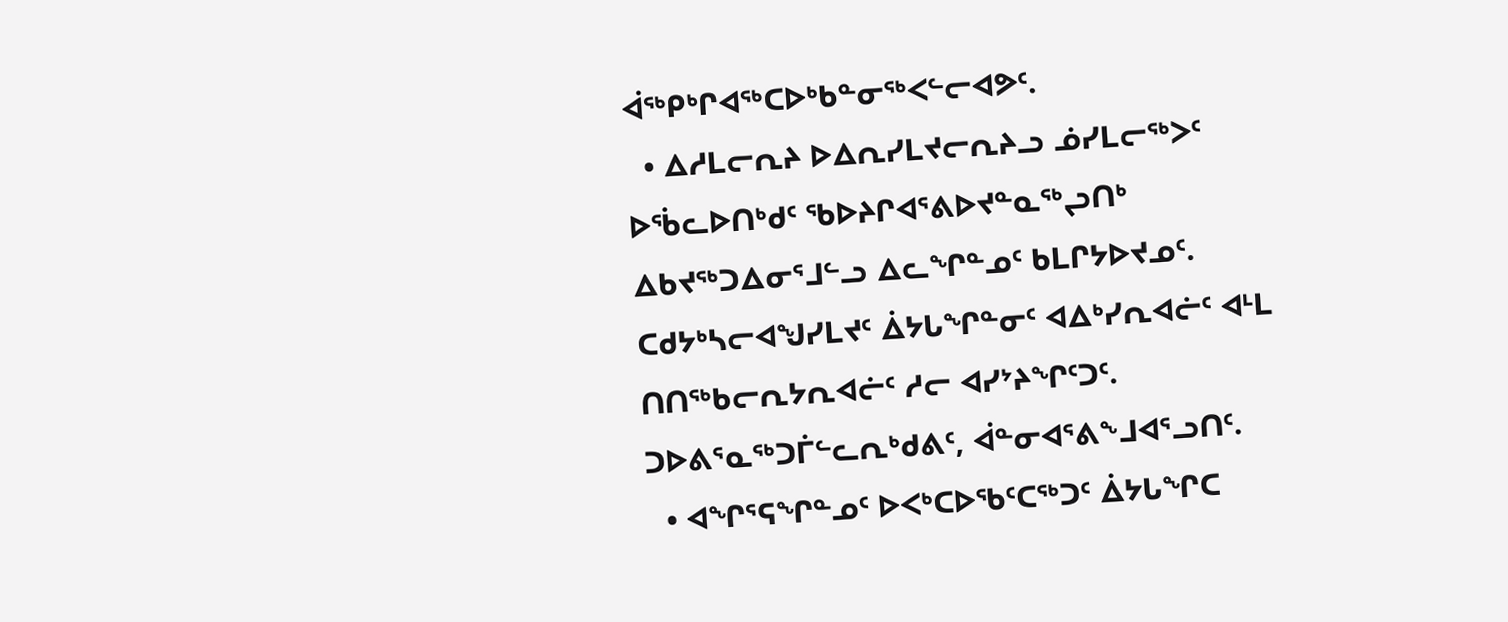ᐋᖅᑭᒃᒋᐊᖅᑕᐅᒃᑲᓐᓂᖅᐸᓪᓕᐊᕗᑦ.
  • ᐃᓱᒪᓕᕆᔨ ᐅᐃᕆᓯᒪᔪᓕᕆᔨᓗ ᓅᓯᒪᓕᖅᐳᑦ ᐅᖄᓚᐅᑎᒃᑯᑦ ᖃᐅᔨᒋᐊᕐᕕᐅᔪᓐᓇᖅᖢᑎᒃ ᐃᑲᔪᖅᑐᐃᓂᕐᒧᓪᓗ ᐃᓚᖏᓐᓄᑦ ᑲᒪᒋᔭᐅᔪᓄᑦ. ᑕᑯᔭᒃᓴᓕᐊᖑᓯᒪᔪᑦ ᐄᔭᒐᖏᓐᓂᑦ ᐊᐃᒃᓯᕆᐊᓖᑦ ᐊᒻᒪ ᑎᑎᖅᑲᓕᕆᔭᕆᐊᓖᑦ ᓱᓕ ᐊᓯᔾᔨᖏᑦᑐᑦ. ᑐᐅᕕᕐᓇᖅᑐᒦᓪᓚᕆᒃᑯᕕᑦ, ᐋᓐᓂᐊᕐᕕᖕᒧᐊᕐᓗᑎᑦ.
  • ᐊᖏᕐᕋᖏᓐᓄᑦ ᐅᐸᒃᑕᐅᖃᑦᑕᖅᑐᑦ ᐄᔭᒐᖏᑕ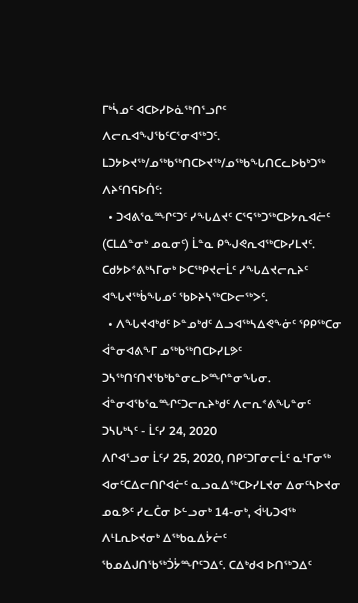ᒥᒃᓵᓄᑦ ᐊᑕᐅᓯᐅᓈᖅᑎᕐᓗᒋᑦ ᐱᓕᕆᐊᖑᖃᑦᑕᕐᓂᐊᖅᑐᑦ.
ᒪᑐᔭᐅᔪᖅ/ᓄᖅᑲᖅᑎᑕᐅᔪᖅ/ᓄᖅᑲᖓᑎᑕᓚᐅᑲᒃᑐᖅ ᐱᔨᑦᑎᕋᐅᑏᑦ:
  • ᑐᐊᕕᕐᓇᙱᑦᑐᑦ ᓯᖓᐃᔪᑦ ᑕᕐᕋᖅᑐᖅᑕᐅᔭᕆᐊᓖᑦ (ᑕᒪᐃᓐᓂᒃ ᓄᓇᓂᑦ) ᒫᓐᓇ ᑭᖑᕙᕆᐊᖅᑕᐅᓯᒪᔪᑦ.  ᑕᑯᔭᐅᕝᕕᒃᓴᒥᓂᒃ ᐅᑕᖅᑭᔪᓕᒫᑦ ᓯᖓᐃᔪᓕᕆᔨᑦ ᐊᖓᔪᖅᑳᖓᓄᑦ ᖃᐅᔨᓴᖅᑕᐅᓕᖅᐳᑦ.
  • ᐱᖓᔪᐊᒃᑯᑦ ᐅᓐᓄᒃᑯᑦ ᐃᓗᐊᖅᓴᐃᕙᖕᓃᑦ ᕿᑭᖅᑕᓂ ᐋᓐᓂᐊᕕᖕᒥ ᓄᖅᑲᖅᑎᑕᐅᓯᒪᕗᑦ ᑐᓴᖅᑎᑦᑎᔪᖃᒃᑲᓐᓂᓚᐅᙱᓐᓂᖓᓂ.
ᐋᓐᓂᐊᖃᕐᓇᙱᑦᑐᓕᕆᔨᒃᑯᑦ ᐱᓕᕆᕝᕕᖓᓐᓂᑦ ᑐᓴᒐᒃᓴᑦ - ᒫᑦᓯ 24, 2020
ᐱᒋᐊᕐᓗᓂ ᒫᑦᓯ 25, 2020, ᑎᑭᑦᑐᒥᓂᓕᒫᑦ ᓇᒻᒥᓂᖅ ᐊᓂᑦᑕᐃᓕᑎᒋᐊᓖᑦ ᓇᓗᓇᐃᖅᑕᐅᓯᒪᔪᓂ ᐃᓂᑦᓴᐅᔪᓂ ᓄᓇᕗᑦ ᓯᓚᑖᓂ ᐅᓪᓗᓂᒃ 14-ᓂᒃ, ᐋᒡᒐᑐᐊᖅ ᐱᒻᒪᕆᐅᔪᓂᒃ ᐃᖅᑲᓇᐃᔮᓖᑦ ᖃᓄᐃᒍᑎᖃᖅᑑᔮᙱᑦᑐᐃᑦ. ᑕᐃᒃᑯᐊ ᐅᑎᖅᑐᐃᑦ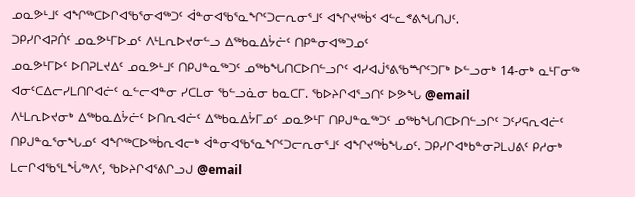ᓄᓇᕗᒻᒧᑦ ᐊᖏᖅᑕᐅᒋᐊᖃᕐᓂᐊᖅᑐᑦ ᐋᓐᓂᐊᖃᕐᓇᖏᑦᑐᓕᕆᓂᕐᒧᑦ ᐊᖏᔪᖅᑳᑉ ᐊᓪᓚᕝᕕᖓᑎᒍᑦ.
ᑐᑭᓯᒋᐊᕈᑏᑦ ᓄᓇᕗᒻᒥᐅᓄᑦ ᐱᒻᒪᕆᐅᔪᓂᓪᓗ ᐃᖅᑲᓇᐃᔮᓖᑦ ᑎᑭᓐᓂᐊᖅᑐᓄᑦ
ᓄᓇᕗᒻᒥᐅᑦ ᐅᑎᕈᒪᔪᐃᑦ ᓄᓇᕗᒻᒧᑦ ᑎᑭᒍᓐᓇᖅᑐᑦ ᓄᖅᑲᖓᑎᑕᐅᑎᓪᓗᒋᑦ ᐊᓯᐊᒎᕐᕕᖃᙱᑦᑐᒥᒃ ᐅᓪᓗᓂᒃ 14-ᓂᒃ ᓇᒻᒥᓂᖅ ᐊᓂᑦᑕᐃᓕᓯᒪᑎᒋᐊᓖᑦ ᓇᓪᓕᐊᓐᓂ ᓯᑕᒪᓂ ᖃᓪᓗᓈᓂ ᑲᓇᑕᒥ. ᖃᐅᔨᒋᐊᕐᓗᑎᑦ ᐅᕗᖓ @email
ᐱᒻᒪᕆᐅᔪᓂᒃ ᐃᖅᑲᓇᐃᔮᓖᑦ ᐅᑎᕆᐊᓖᑦ ᐃᖅᑲᓇᐃᔮᒥᓄᑦ ᓄᓇᕗᒻᒥ ᑎᑭᒍᓐᓇᖅᑐᑦ ᓄᖅᑲᖓᑎᑕᐅᑎᓪᓗᒋᑦ ᑐᑦᓯᕋᕆᐊᓖᑦ ᑎᑭᒍᓐᓇᕐᓂᖓᓄᑦ ᐊᖏᖅᑕᐅᖅᑳᕆᐊᓕᒃ ᐋᓐᓂᐊᖃᕐᓇᖏᑦᑐᓕᕆᓂᕐᒧᑦ ᐊᖏᔪᖅᑳᖓᓄᑦ. ᑐᑭᓯᒋᐊᒃᑲᓐᓂᕈᒪᒍᕕᑦ ᑭᓱᓂᒃ ᒪᓕᒋᐊᖃᕐᒪᖔᖅᐱᑦ, ᖃᐅᔨᒋᐊᕐᕕᒋᓗᒍ @email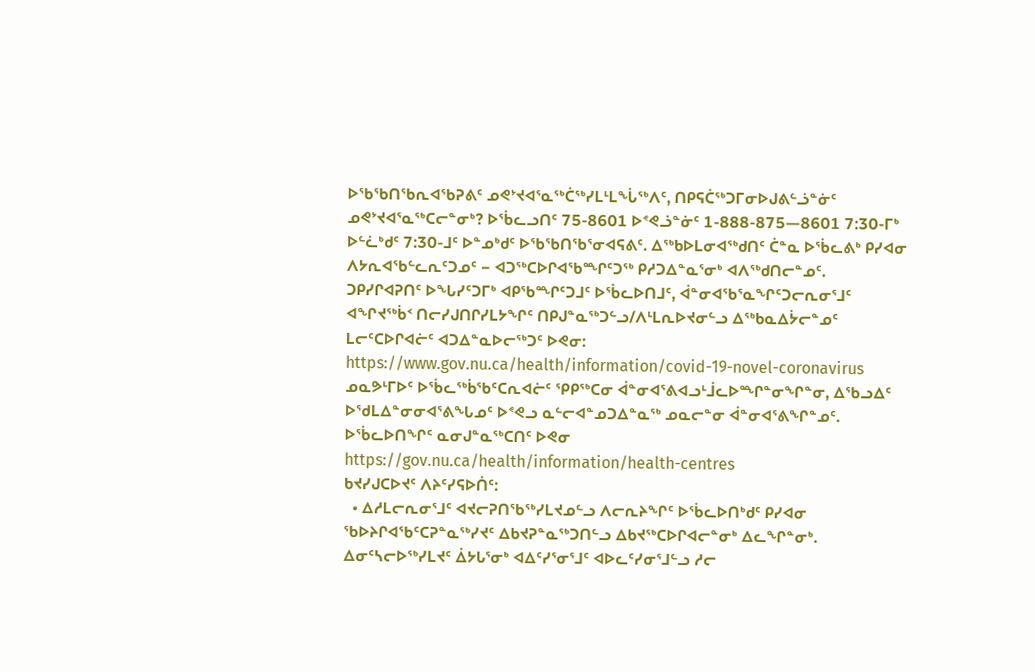ᐅᖃᖃᑎᖃᕆᐊᖃᕈᕕᑦ ᓄᕙᔾᔪᐊᕐᓇᖅᑖᖅᓯᒪᒻᒪᖔᖅᐱᑦ, ᑎᑭᕋᑖᖅᑐᒥᓂᐅᒍᕕᓪᓘᓐᓃᑦ ᓄᕙᔾᔪᐊᕐᓇᖅᑕᓕᓐᓂᒃ? ᐅᖄᓚᓗᑎᑦ 75-8601 ᐅᕝᕙᓘᓐᓃᑦ 1-888-875—8601 7:30-ᒥᒃ ᐅᓪᓛᒃᑯᑦ 7:30-ᒧᑦ ᐅᓐᓄᒃᑯᑦ ᐅᖃᖃᑎᖃᕐᓂᐊᕋᕕᑦ. ᐃᖅᑲᐅᒪᓂᐊᖅᑯᑎᑦ ᑖᓐᓇ ᐅᖄᓚᕕᒃ ᑭᓯᐊᓂ ᐱᔭᕆᐊᖃᓪᓚᕆᑦᑐᓄᑦ − ᐊᑐᖅᑕᐅᒋᐊᖃᙱᑦᑐᖅ ᑭᓱᑐᐃᓐᓇᕐᓂᒃ ᐊᐱᖅᑯᑎᓕᓐᓄᑦ.
ᑐᑭᓯᒋᐊᕈᑎᑦ ᐅᖓᓯᑦᑐᒥᒃ ᐊᑭᖃᙱᑦᑐᒧᑦ ᐅᖄᓚᐅᑎᒧᑦ, ᐋᓐᓂᐊᖃᕐᓇᖏᑦᑐᓕᕆᓂᕐᒧᑦ ᐊᖏᔪᖅᑳᑉ ᑎᓕᓯᒍᑎᒋᓯᒪᔭᖏᑦ ᑎᑭᒍᓐᓇᖅᑐᓪᓗ/ᐱᒻᒪᕆᐅᔪᓂᓪᓗ ᐃᖅᑲᓇᐃᔮᓕᓐᓄᑦ ᒪᓕᑦᑕᐅᒋᐊᓖᑦ ᐊᑐᐃᓐᓇᐅᓕᖅᑐᑦ ᐅᕙᓂ: https://www.gov.nu.ca/health/information/covid-19-novel-coronavirus
ᓄᓇᕗᒻᒥᐅᑦ ᐅᖄᓚᖅᑳᖃᑦᑕᕆᐊᓖᑦ ᕿᑭᖅᑕᓂ ᐋᓐᓂᐊᕐᕕᐊᓗᒻᒨᓚᐅᙱᓐᓂᖏᓐᓂ, ᐃᖃᓗᐃᑦ ᐅᖁᒪᐃᓐᓂᓂᐊᕐᕕᖓᓄᑦ ᐅᕝᕙᓗ ᓇᓪᓕᐊᓐᓄᑐᐃᓐᓇᖅ ᓄᓇᓕᓐᓂ ᐋᓐᓂᐊᕐᕕᖏᓐᓄᑦ. ᐅᖄᓚᐅᑎᖏᑦ ᓇᓂᒍᓐᓇᖅᑕᑎᑦ ᐅᕙᓂ https://gov.nu.ca/health/information/health-centres
ᑲᔪᓯᒍᑕᐅᔪᑦ ᐱᔨᑦᓯᕋᐅᑏᑦ:
  • ᐃᓱᒪᓕᕆᓂᕐᒧᑦ ᐊᔪᓕᕈᑎᖃᖅᓯᒪᔪᓄᓪᓗ ᐱᓕᕆᔨᖏᑦ ᐅᖄᓚᐅᑎᒃᑯᑦ ᑭᓯᐊᓂ ᖃᐅᔨᒋᐊᖃᑦᑕᕈᓐᓇᖅᓯᔪᑦ ᐃᑲᔪᕈᓐᓇᖅᑐᑎᓪᓗ ᐃᑲᔪᖅᑕᐅᒋᐊᓕᓐᓂᒃ ᐃᓚᖏᓐᓂᒃ. ᐃᓂᑦᓴᓕᐅᖅᓯᒪᔪᑦ ᐄᔭᒐᕐᓂᒃ ᐊᐃᑦᓯᕐᓂᕐᒧᑦ ᐊᐅᓚᑦᓯᓂᕐᒧᓪᓗ ᓱᓕ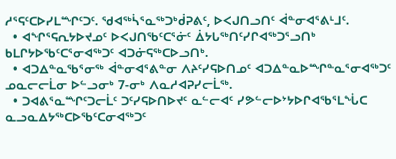ᓱᕐᕋᑦᑕᐅᓯᒪᙱᑦᑐᑦ. ᖁᐊᖅᓵᕐᓇᖅᑐᒃᑰᕈᕕᑦ, ᐅᐸᒍᑎᓗᑎᑦ ᐋᓐᓂᐊᕐᕕᒻᒧᑦ.
  • ᐊᖏᕐᕋᕆᔭᐅᔪᓄᑦ ᐅᐸᒍᑎᖃᑦᑕᕐᓃᑦ ᐄᔭᒐᖅᑎᑦᓯᒋᐊᖅᑐᕐᓗᑎᒃ ᑲᒪᒋᔭᐅᖃᑦᑕᕐᓂᐊᖅᑐᑦ ᐊᑐᓃᕋᖅᑕᐅᓗᑎᒃ.
  • ᐊᑐᐃᓐᓇᖃᕐᓂᖅ ᐋᓐᓂᐊᕐᕕᓐᓂ ᐱᔨᑦᓯᕋᐅᑎᓄᑦ ᐊᑐᐃᓐᓇᐅᙱᓐᓇᕐᓂᐊᖅᑐᑦ ᓄᓇᓕᓕᒫᓂ ᐅᓪᓗᓂᒃ 7-ᓂᒃ ᐱᓇᓱᐊᕈᓯᓕᒫᖅ.
  • ᑐᐊᕕᕐᓇᙱᑦᑐᓕᒫᑦ ᑐᑦᓯᕋᐅᑎᐅᔪᑦ ᓇᓪᓕᐊᑦ ᓯᕗᓪᓕᐅᔾᔭᐅᒋᐊᖃᕐᒪᖔᑕ ᓇᓗᓇᐃᔭᖅᑕᐅᖃᑦᑕᓂᐊᖅᑐᑦ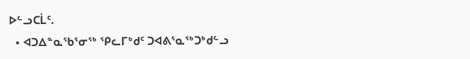ᐅᓪᓗᑕᒫᑦ.
  • ᐊᑐᐃᓐᓇᖃᕐᓂᖅ ᕿᓚᒥᒃᑯᑦ ᑐᐊᕕᕐᓇᖅᑐᒃᑯᓪᓗ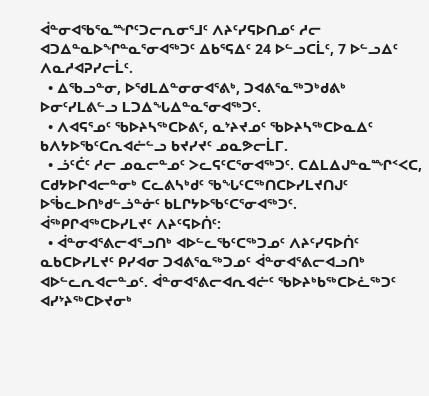ᐋᓐᓂᐊᖃᕐᓇᙱᑦᑐᓕᕆᓂᕐᒧᑦ ᐱᔨᑦᓯᕋᐅᑎᓄᑦ ᓱᓕ ᐊᑐᐃᓐᓇᐅᖏᓐᓇᕐᓂᐊᖅᑐᑦ ᐃᑲᕐᕋᐃᑦ 24 ᐅᓪᓗᑕᒫᑦ, 7 ᐅᓪᓗᐃᑦ ᐱᓇᓱᐊᕈᓯᓕᒫᑦ.
  • ᐃᖃᓗᓐᓂ, ᐅᖁᒪᐃᓐᓂᓂᐊᕐᕕᒃ, ᑐᐊᕕᕐᓇᖅᑐᒃᑯᕕᒃ ᐅᓂᑦᓯᒪᕕᓪᓗ ᒪᑐᐃᖓᐃᓐᓇᕐᓂᐊᖅᑐᑦ.
  • ᐱᐊᕋᕐᓄᑦ ᖃᐅᔨᓴᖅᑕᐅᕕᑦ, ᓇᔾᔨᔪᓄᑦ ᖃᐅᔨᓴᖅᑕᐅᓇᐃᑦ ᑲᐱᔭᐅᖃᑦᑕᕆᐊᓖᓪᓗ ᑲᔪᓯᔪᑦ ᓄᓇᕗᓕᒫᒥ.
  • ᓘᑦᑖᑦ ᓱᓕ ᓄᓇᓕᓐᓄᑦ ᐳᓚᕋᑦᑕᕐᓂᐊᖅᑐᑦ. ᑕᐃᒪᐃᒍᓐᓇᙱᑉᐸᑕ, ᑕᑯᔭᐅᒋᐊᓕᓐᓂᒃ ᑕᓚᕕᓴᒃᑯᑦ ᖃᖓᑦᑕᖅᑎᑕᐅᓯᒪᔪᑎᒍᑦ ᐅᖄᓚᐅᑎᒃᑯᓪᓘᓐᓃᑦ ᑲᒪᒋᔭᐅᖃᑦᑕᕐᓂᐊᖅᑐᑦ.
ᐋᖅᑭᒋᐊᖅᑕᐅᓯᒪᔪᑦ ᐱᔨᑦᕋᐅᑏᑦ:
  • ᐋᓐᓂᐊᕐᕕᓕᐊᕐᓗᑎᒃ ᐊᐅᓪᓚᖃᑦᑕᖅᑐᓄᑦ ᐱᔨᑦᓯᕋᐅᑏᑦ ᓇᑲᑕᐅᓯᒪᔪᑦ ᑭᓯᐊᓂ ᑐᐊᕕᕐᓇᖅᑐᓄᑦ ᐋᓐᓂᐊᕐᕕᓕᐊᓗᑎᒃ ᐊᐅᓪᓚᕆᐊᓕᓐᓄᑦ. ᐋᓐᓂᐊᕐᕕᓕᐊᕆᐊᓖᑦ ᖃᐅᔨᒃᑲᖅᑕᐅᓛᖅᑐᑦ ᐊᓯᔾᔨᖅᑕᐅᔪᓂᒃ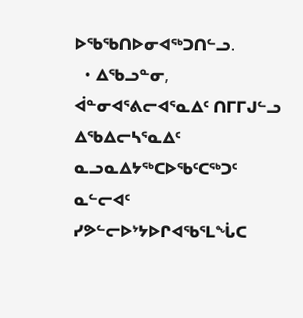ᐅᖃᖃᑎᐅᓂᐊᖅᑐᑎᓪᓗ.
  • ᐃᖃᓗᓐᓂ, ᐋᓐᓂᐊᕐᕕᓕᐊᕐᓇᐃᑦ ᑎᒥᒥᒍᓪᓗ ᐃᖃᐃᓕᓴᕐᓇᐃᑦ ᓇᓗᓇᐃᔭᖅᑕᐅᖃᑦᑕᖅᑐᑦ ᓇᓪᓕᐊᑦ ᓯᕗᓪᓕᐅᔾᔭᐅᒋᐊᖃᕐᒪᖔᑕ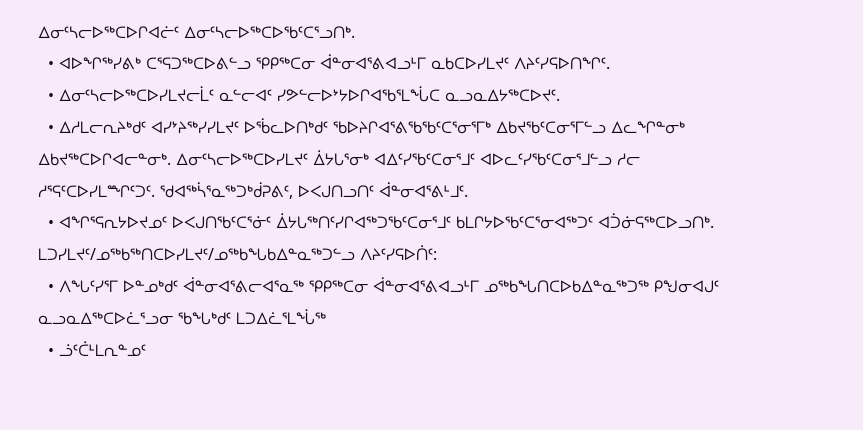ᐃᓂᑦᓴᓕᐅᖅᑕᐅᒋᐊᓖᑦ ᐃᓂᑦᓴᓕᐅᖅᑕᐅᖃᑦᑕᕐᓗᑎᒃ.
  • ᐊᐅᖏᖅᓯᕕᒃ ᑕᕐᕋᑐᖅᑕᐅᕕᓪᓗ ᕿᑭᖅᑕᓂ ᐋᓐᓂᐊᕐᕕᐊᓗᒻᒥ ᓇᑲᑕᐅᓯᒪᔪᑦ ᐱᔨᑦᓯᕋᐅᑎᖏᑦ.
  • ᐃᓂᑦᓴᓕᐅᖅᑕᐅᓯᒪᔪᓕᒫᑦ ᓇᓪᓕᐊᑦ ᓯᕗᓪᓕᐅᔾᔭᐅᒋᐊᖃᕐᒪᖔᑕ ᓇᓗᓇᐃᔭᖅᑕᐅᔪᑦ.
  • ᐃᓱᒪᓕᕆᔨᒃᑯᑦ ᐊᓯᔾᔨᖅᓯᓯᒪᔪᑦ ᐅᖄᓚᐅᑎᒃᑯᑦ ᖃᐅᔨᒋᐊᕐᕕᖃᖃᑦᑕᕐᓂᕐᒥᒃ ᐃᑲᔪᖃᑦᑕᓂᕐᒥᓪᓗ ᐃᓚᖏᓐᓂᒃ ᐃᑲᔪᖅᑕᐅᒋᐊᓕᓐᓂᒃ. ᐃᓂᑦᓴᓕᐅᖅᑕᐅᓯᒪᔪᑦ ᐄᔭᒐᕐᓂᒃ ᐊᐃᑦᓯᖃᑦᑕᓂᕐᒧᑦ ᐊᐅᓚᑦᓯᖃᑦᑕᓂᕐᒧᓪᓗ ᓱᓕ ᓱᕐᕋᑦᑕᐅᓯᒪᙱᑦᑐᑦ. ᖁᐊᖅᓵᕐᓇᖅᑐᒃᑰᕈᕕᑦ, ᐅᐸᒍᑎᓗᑎᑦ ᐋᓐᓂᐊᕐᕕᒻᒧᑦ.
  • ᐊᖏᕐᕋᕆᔭᐅᔪᓄᑦ ᐅᐸᒍᑎᖃᑦᑕᕐᓃᑦ ᐄᔭᒐᖅᑎᑦᓯᒋᐊᖅᑐᖃᑦᑕᓂᕐᒧᑦ ᑲᒪᒋᔭᐅᖃᑦᑕᕐᓂᐊᖅᑐᑦ ᐊᑑᓃᕋᖅᑕᐅᓗᑎᒃ.
ᒪᑐᓯᒪᔪᑦ/ᓄᖅᑲᖅᑎᑕᐅᓯᒪᔪᑦ/ᓄᖅᑲᖓᑲᐃᓐᓇᖅᑐᓪᓗ ᐱᔨᑦᓯᕋᐅᑏᑦ:
  • ᐱᖓᑦᓯᕐᒥ ᐅᓐᓄᒃᑯᑦ ᐋᓐᓂᐊᕐᕕᓕᐊᕐᓇᖅ ᕿᑭᖅᑕᓂ ᐋᓐᓂᐊᕐᕕᐊᓗᒻᒥ ᓄᖅᑲᖓᑎᑕᐅᑲᐃᓐᓇᖅᑐᖅ ᑭᖑᓂᐊᒍᑦ ᓇᓗᓇᐃᖅᑕᐅᓛᕐᓗᓂ ᖃᖓᒃᑯᑦ ᒪᑐᐃᓛᕐᒪᖔᖅ
  • ᓘᑦᑖᒻᒪᕆᓐᓄᑦ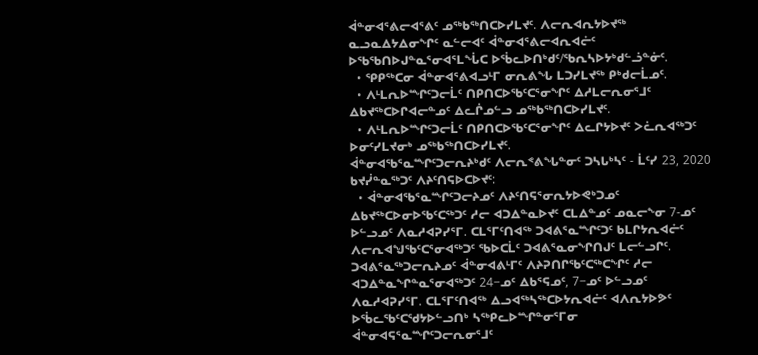ᐋᓐᓂᐊᕐᕕᓕᐊᕐᕕᑦ ᓄᖅᑲᖅᑎᑕᐅᓯᒪᔪᑦ. ᐱᓕᕆᐊᕆᔭᐅᔪᖅ ᓇᓗᓇᐃᔭᐃᓂᖏᑦ ᓇᓪᓕᐊᑦ ᐋᓐᓂᐊᕐᕕᓕᐊᕆᐊᓖᑦ ᐅᖃᖃᑎᐅᒍᓐᓇᕐᓂᐊᕐᒪᖔᑕ ᐅᖄᓚᐅᑎᒃᑯᑦ/ᖃᕆᓴᐅᔭᒃᑯᓪᓘᓐᓃᑦ.
  • ᕿᑭᖅᑕᓂ ᐋᓐᓂᐊᕐᕕᐊᓗᒻᒥ ᓂᕆᕕᖓ ᒪᑐᓯᒪᔪᖅ ᑭᒃᑯᓕᒫᓄᑦ.
  • ᐱᒻᒪᕆᐅᙱᑦᑐᓕᒫᑦ ᑎᑭᑎᑕᐅᖃᑦᑕᕐᓂᖏᑦ ᐃᓱᒪᓕᕆᓂᕐᒧᑦ ᐃᑲᔪᖅᑕᐅᒋᐊᓕᓐᓄᑦ ᐃᓚᒌᓄᓪᓗ ᓄᖅᑲᖅᑎᑕᐅᓯᒪᔪᑦ.
  • ᐱᒻᒪᕆᐅᙱᑦᑐᓕᒫᑦ ᑎᑭᑎᑕᐅᖃᑦᑕᕐᓂᖏᑦ ᐃᓚᒋᔭᐅᔪᑦ ᐳᓛᕆᐊᖅᑐᑦ ᐅᓂᑦᓯᒪᔪᓂᒃ ᓄᖅᑲᖅᑎᑕᐅᓯᒪᔪᑦ.
ᐋᓐᓂᐊᖃᕐᓇᙱᑦᑐᓕᕆᔨᒃᑯᑦ ᐱᓕᕆᕝᕕᖓᓐᓂᑦ ᑐᓴᒐᒃᓴᑦ - ᒫᑦᓯ 23, 2020
ᑲᔪᓰᓐᓇᖅᑐᑦ ᐱᔨᑦᑎᕋᐅᑕᐅᔪᑦ:
  • ᐋᓐᓂᐊᖃᕐᓇᙱᑦᑐᓕᔨᓄᑦ ᐱᔨᑦᑎᕋᕐᓂᕆᔭᐅᕙᒃᑐᓄᑦ ᐃᑲᔪᖅᑕᐅᓂᐅᖃᑦᑕᖅᑐᑦ ᓱᓕ ᐊᑐᐃᓐᓇᐅᔪᑦ ᑕᒪᐃᓐᓄᑦ ᓄᓇᓕᖕᓂ 7-ᓄᑦ ᐅᓪᓗᓄᑦ ᐱᓇᓱᐊᕈᓯᕐᒥ. ᑕᒪᕐᒥᑦᑎᐊᖅ ᑐᐊᕕᕐᓇᙱᑦᑐᑦ ᑲᒪᒋᔭᕆᐊᓖᑦ ᐱᓕᕆᐊᖑᖃᑦᑕᕐᓂᐊᖅᑐᑦ ᖃᐅᑕᒫᑦ ᑐᐊᕕᕐᓇᓂᖏᑎᒍᑦ ᒪᓕᓪᓗᒋᑦ. ᑐᐊᕕᕐᓇᖅᑐᓕᕆᔨᓄᑦ ᐋᓐᓂᐊᕕᒻᒥᑦ ᐱᔨᕈᑎᒋᖃᑦᑕᖅᑕᖏᑦ ᓱᓕ ᐊᑐᐃᓐᓇᖏᓐᓇᕐᓂᐊᖅᑐᑦ 24−ᓄᑦ ᐃᑲᕐᕋᓄᑦ, 7−ᓄᑦ ᐅᓪᓗᓄᑦ ᐱᓇᓱᐊᕈᓯᕐᒥ. ᑕᒪᕐᒥᑦᑎᐊᖅ ᐃᓗᐊᖅᓴᖅᑕᐅᔭᕆᐊᓖᑦ ᐊᐱᕆᔭᐅᕗᑦ ᐅᖄᓚᖃᑦᑕᖁᔭᐅᓪᓗᑎᒃ ᓴᖅᑭᓚᐅᙱᓐᓂᕐᒥᓂ ᐋᓐᓂᐊᕋᕐᓇᙱᑦᑐᓕᕆᓂᕐᒧᑦ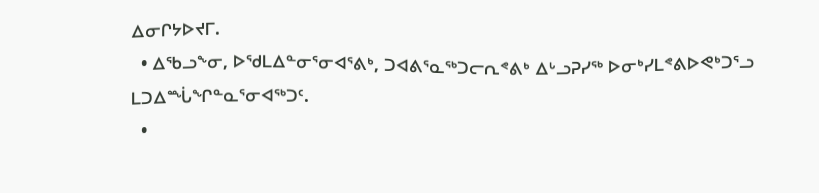ᐃᓂᒋᔭᐅᔪᒥ.
  • ᐃᖃᓗᖕᓂ, ᐅᖁᒪᐃᓐᓂᕐᓂᐊᕐᕕᒃ, ᑐᐊᕕᕐᓇᖅᑐᓕᕆᕝᕕᒃ ᐃᒡᓗᕈᓯᖅ ᐅᓂᒃᓯᒪᕝᕕᐅᕙᒃᑐᕐᓗ ᒪᑐᐃᙶᖏᓐᓇᕐᓂᐊᖅᑐᑦ.
  •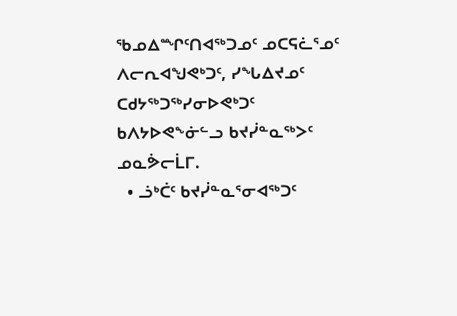ᖃᓄᐃᙱᑦᑎᐊᖅᑐᓄᑦ ᓄᑕᕋᓛᕐᓄᑦ ᐱᓕᕆᐊᖑᕙᒃᑐᑦ, ᓯᖓᐃᔪᓄᑦ ᑕᑯᔭᖅᑐᖅᓯᓂᐅᕙᒃᑐᑦ ᑲᐱᔭᐅᕙᖕᓃᓪᓗ ᑲᔪᓰᓐᓇᖅᐳᑦ ᓄᓇᕘᓕᒫᒥ.
  • ᓘᒃᑖᑦ ᑲᔪᓰᓐᓇᕐᓂᐊᖅᑐᑦ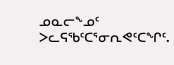ᓄᓇᓕᖕᓄᑦ ᐳᓚᕋᖃᑦᑕᕐᓂᕆᕙᑦᑕᖏᑦ.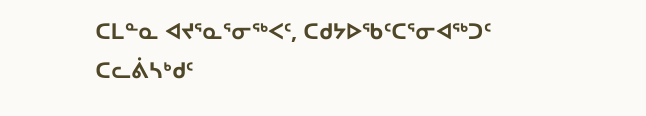ᑕᒪᓐᓇ ᐊᔪᕐᓇᕐᓂᖅᐸᑦ, ᑕᑯᔭᐅᖃᑦᑕᕐᓂᐊᖅᑐᑦ ᑕᓚᕖᓴᒃᑯᑦ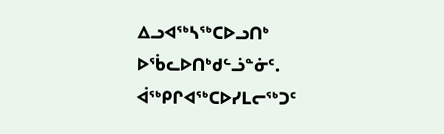ᐃᓗᐊᖅᓴᖅᑕᐅᓗᑎᒃ ᐅᖄᓚᐅᑎᒃᑯᓪᓘᓐᓃᑦ.
ᐋᖅᑭᒋᐊᖅᑕᐅᓯᒪᓕᖅᑐᑦ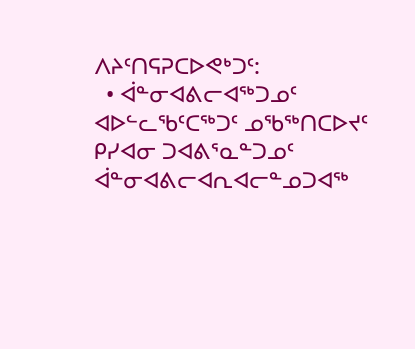ᐱᔨᑦᑎᕋᕈᑕᐅᕙᒃᑐᑦ:
  • ᐋᓐᓂᐊᕕᓕᐊᖅᑐᓄᑦ ᐊᐅᓪᓚᖃᑦᑕᖅᑐᑦ ᓄᖃᖅᑎᑕᐅᔪᑦ ᑭᓯᐊᓂ ᑐᐊᕕᕐᓇᓐᑐᓄᑦ ᐋᓐᓂᐊᕕᓕᐊᕆᐊᓕᓐᓄᑐᐊᖅ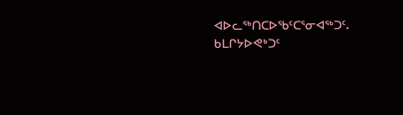ᐊᐅᓚᖅᑎᑕᐅᖃᑦᑕᕐᓂᐊᖅᑐᑦ. ᑲᒪᒋᔭᐅᕙᒃᑐᑦ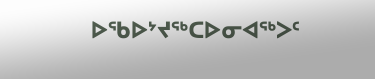ᐅᖃᐅᔾᔪᖅᑕᐅᓂᐊᖅᐳᑦ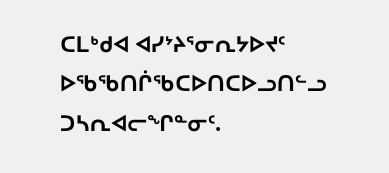ᑕᒪᒃᑯᐊ ᐊᓯᔾᔨᕐᓂᕆᔭᐅᔪᑦ ᐅᖃᖃᑎᒌᖃᑕᐅᑎᑕᐅᓗᑎᓪᓗ ᑐᓴᕆᐊᓕᖏᓐᓂᑦ.